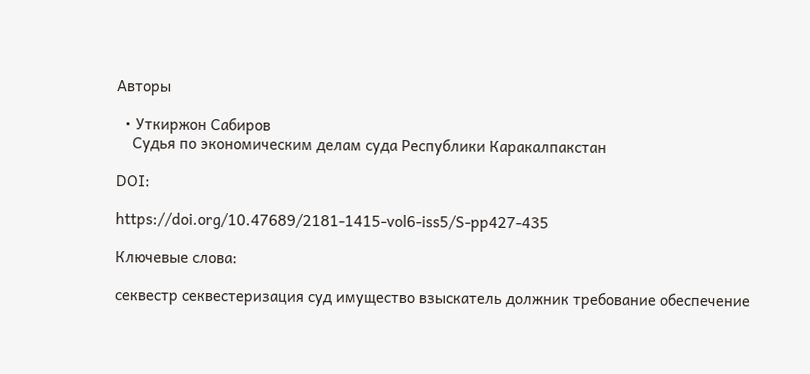Авторы

  • Уткиржон Сабиров
    Судья по экономическим делам суда Республики Каракалпакстан

DOI:

https://doi.org/10.47689/2181-1415-vol6-iss5/S-pp427-435

Ключевые слова:

секвестр секвестеризация суд имущество взыскатель должник требование обеспечение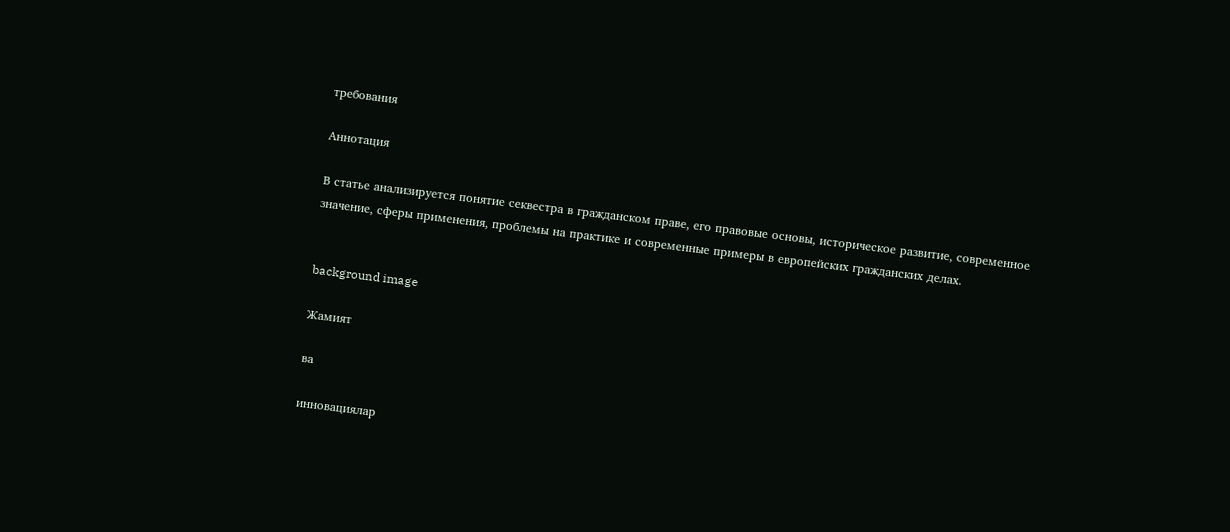требования

Аннотация

В статье анализируется понятие секвестра в гражданском праве, его правовые основы, историческое развитие, современное значение, сферы применения, проблемы на практике и современные примеры в европейских гражданских делах.


background image

Жамият

ва

инновациялар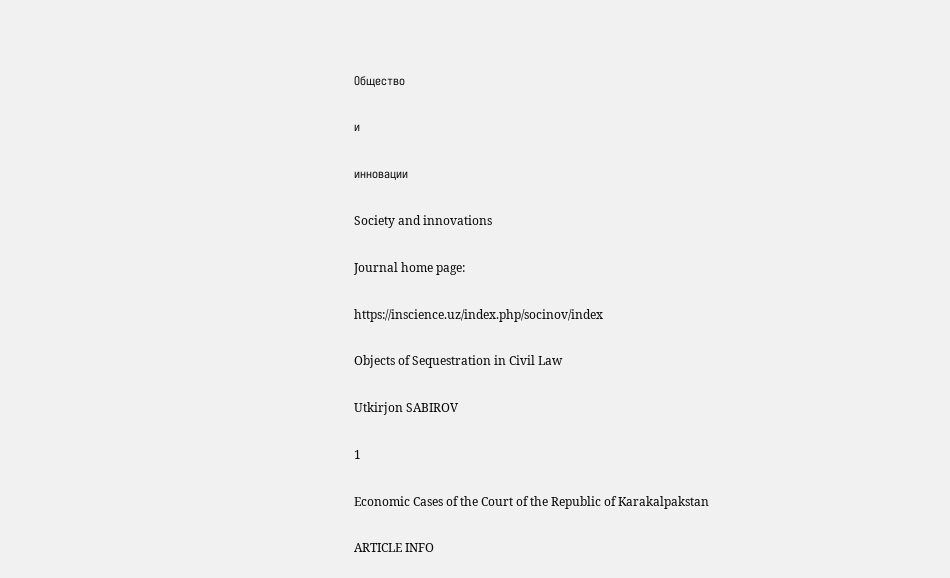Общество

и

инновации

Society and innovations

Journal home page:

https://inscience.uz/index.php/socinov/index

Objects of Sequestration in Civil Law

Utkirjon SABIROV

1

Economic Cases of the Court of the Republic of Karakalpakstan

ARTICLE INFO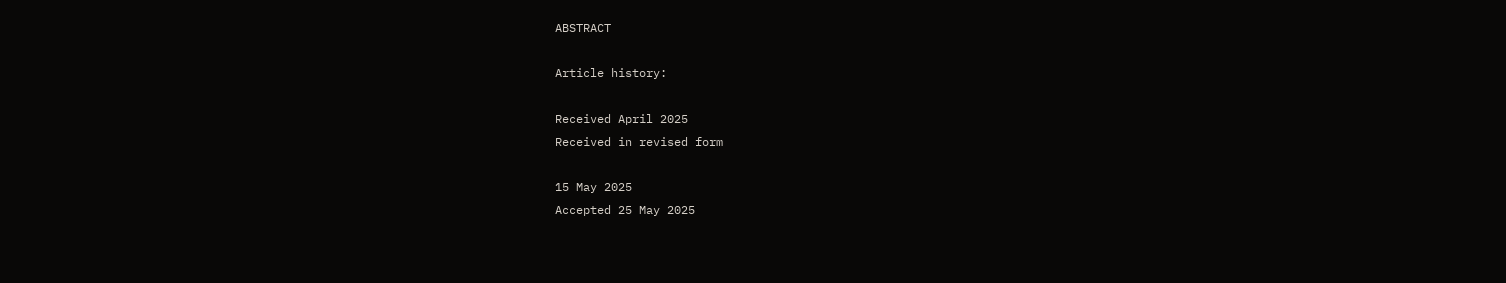ABSTRACT

Article history:

Received April 2025
Received in revised form

15 May 2025
Accepted 25 May 2025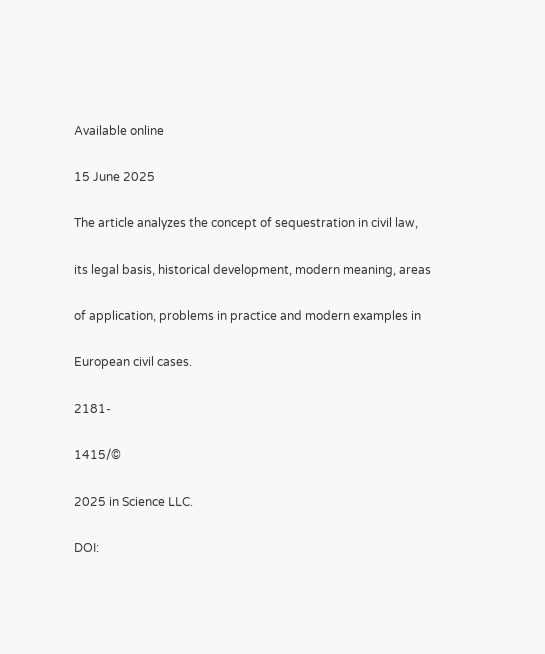Available online

15 June 2025

The article analyzes the concept of sequestration in civil law,

its legal basis, historical development, modern meaning, areas

of application, problems in practice and modern examples in

European civil cases.

2181-

1415/©

2025 in Science LLC.

DOI: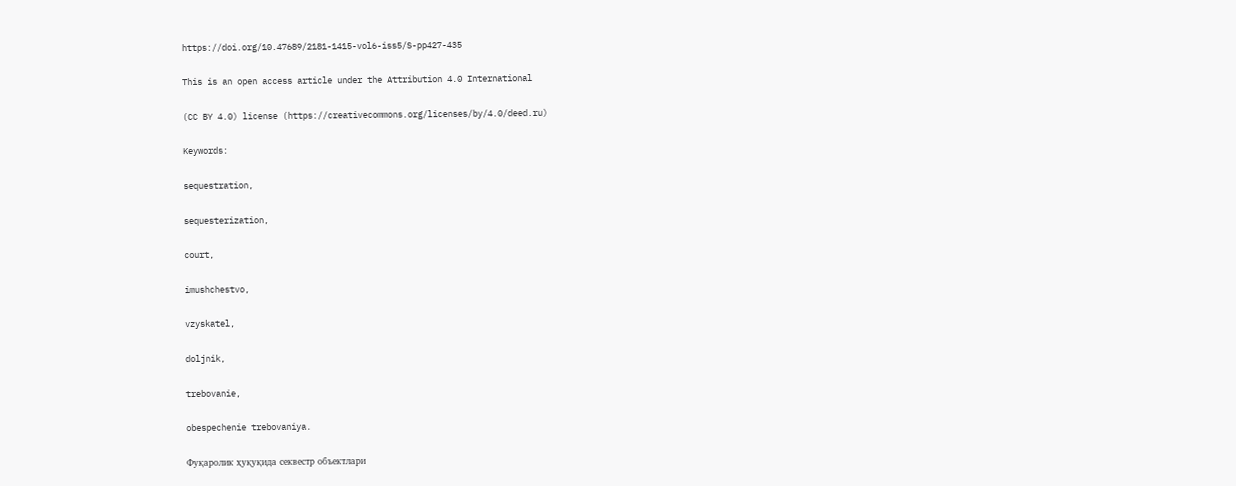https://doi.org/10.47689/2181-1415-vol6-iss5/S-pp427-435

This is an open access article under the Attribution 4.0 International

(CC BY 4.0) license (https://creativecommons.org/licenses/by/4.0/deed.ru)

Keywords:

sequestration,

sequesterization,

court,

imushchestvo,

vzyskatel,

doljnik,

trebovanie,

obespechenie trebovaniya.

Фуқаролик ҳуқуқида секвестр объектлари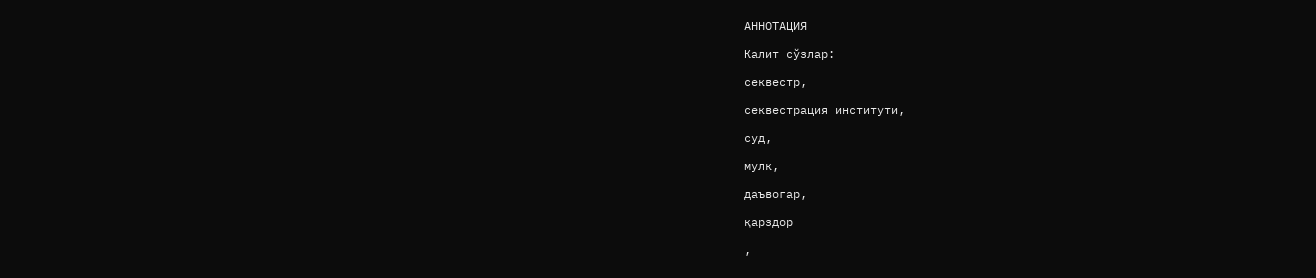АННОТАЦИЯ

Калит сўзлар:

секвестр,

секвестрация институти,

суд,

мулк,

даъвогар,

қарздор

,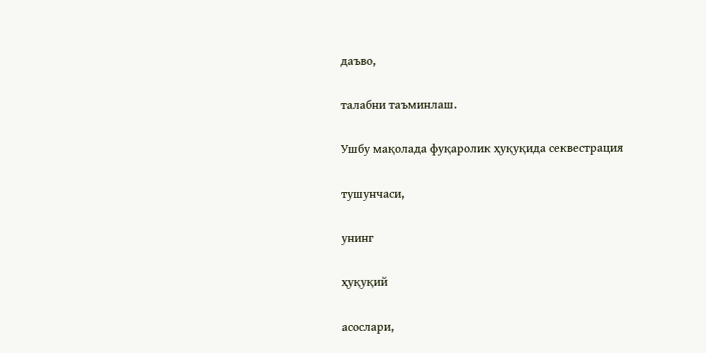даъво,

талабни таъминлаш.

Ушбу мақолада фуқаролик ҳуқуқида секвестрация

тушунчаси,

унинг

ҳуқуқий

асослари,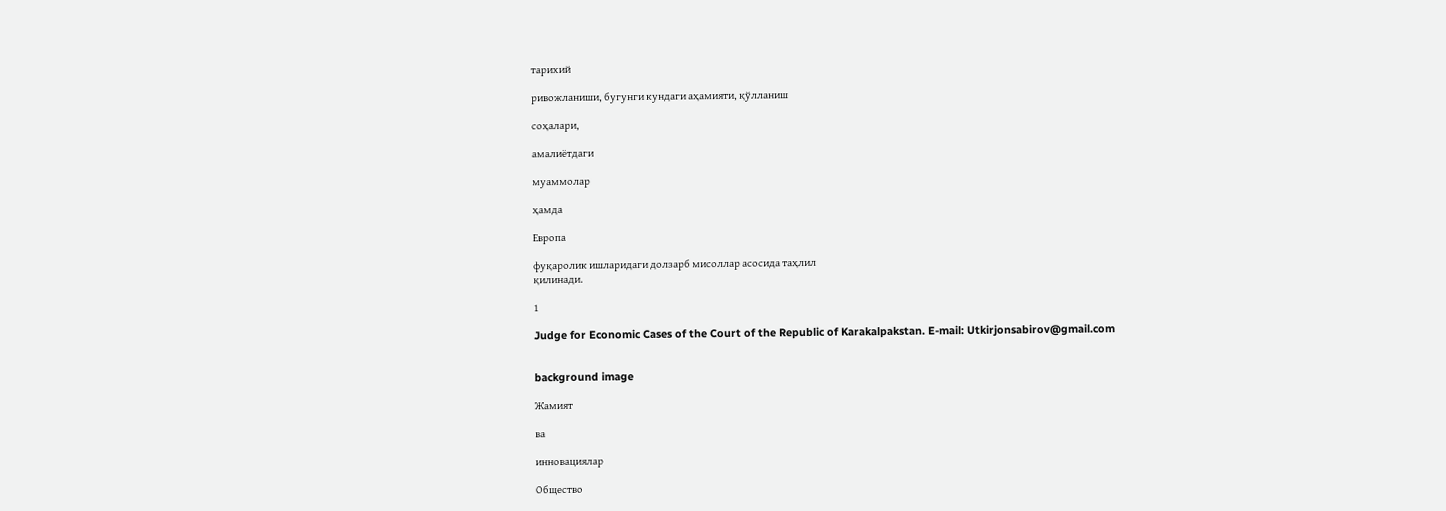тарихий

ривожланиши, бугунги кундаги аҳамияти, қўлланиш

соҳалари,

амалиётдаги

муаммолар

ҳамда

Европа

фуқаролик ишларидаги долзарб мисоллар асосида таҳлил
қилинади.

1

Judge for Economic Cases of the Court of the Republic of Karakalpakstan. E-mail: Utkirjonsabirov@gmail.com


background image

Жамият

ва

инновациялар

Общество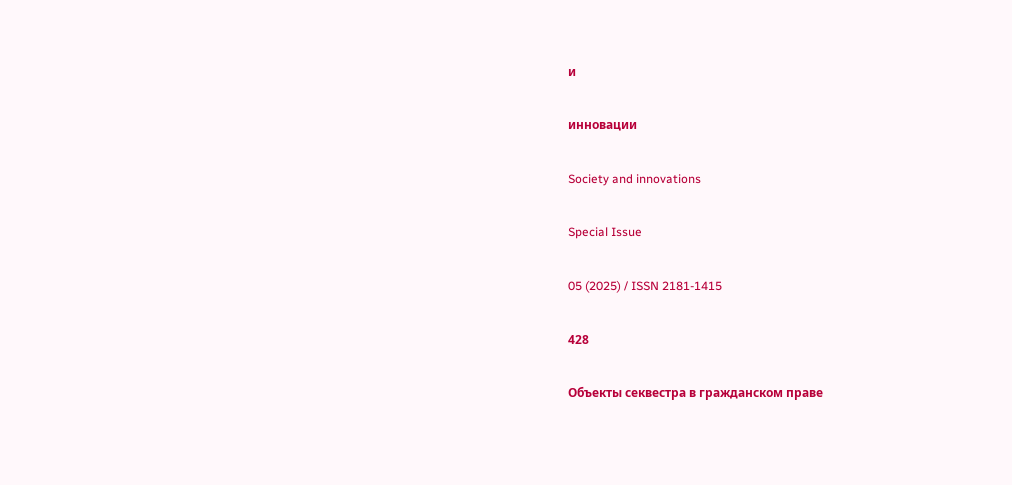и

инновации

Society and innovations

Special Issue

05 (2025) / ISSN 2181-1415

428

Объекты секвестра в гражданском праве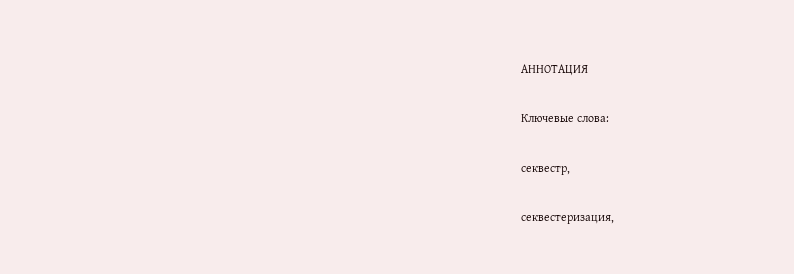АННОТАЦИЯ

Ключевые слова:

секвестр,

секвестеризация,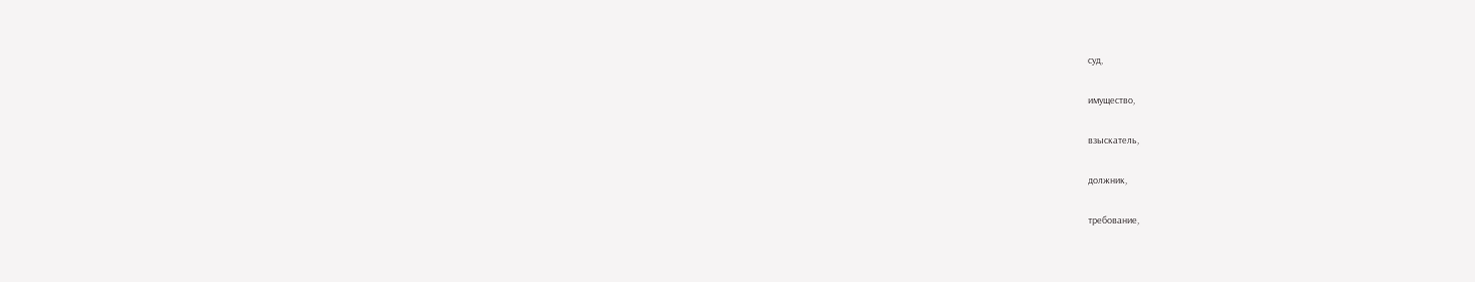суд,

имущество,

взыскатель,

должник,

требование,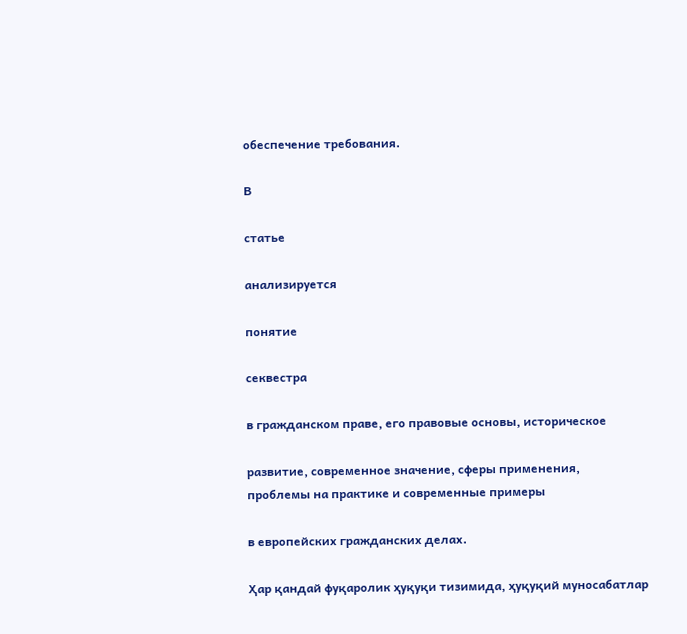обеспечение требования.

В

статье

анализируется

понятие

секвестра

в гражданском праве, его правовые основы, историческое

развитие, современное значение, сферы применения,
проблемы на практике и современные примеры

в европейских гражданских делах.

Ҳар қандай фуқаролик ҳуқуқи тизимида, ҳуқуқий муносабатлар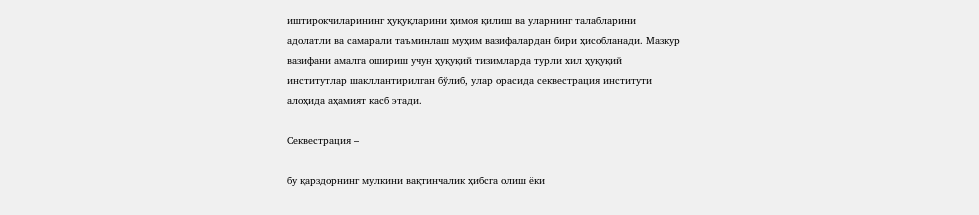иштирокчиларининг ҳуқуқларини ҳимоя қилиш ва уларнинг талабларини
адолатли ва самарали таъминлаш муҳим вазифалардан бири ҳисобланади. Мазкур
вазифани амалга ошириш учун ҳуқуқий тизимларда турли хил ҳуқуқий
институтлар шакллантирилган бўлиб, улар орасида секвестрация институти
алоҳида аҳамият касб этади.

Секвестрация –

бу қарздорнинг мулкини вақтинчалик ҳибсга олиш ёки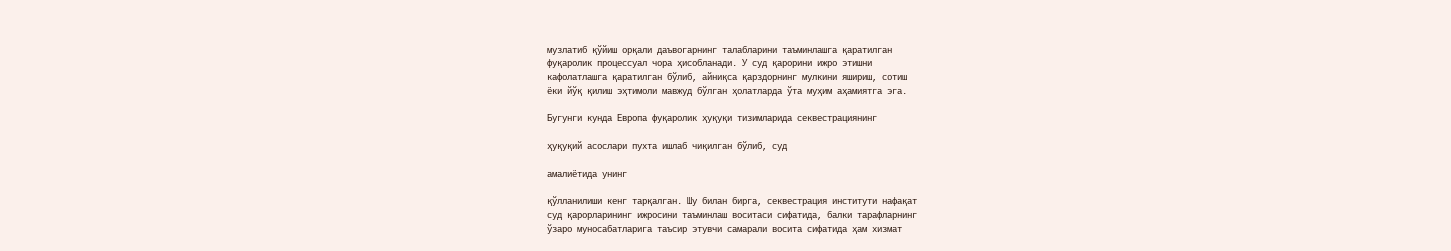музлатиб қўйиш орқали даъвогарнинг талабларини таъминлашга қаратилган
фуқаролик процессуал чора ҳисобланади. У суд қарорини ижро этишни
кафолатлашга қаратилган бўлиб, айниқса қарздорнинг мулкини яшириш, сотиш
ёки йўқ қилиш эҳтимоли мавжуд бўлган ҳолатларда ўта муҳим аҳамиятга эга.

Бугунги кунда Европа фуқаролик ҳуқуқи тизимларида секвестрациянинг

ҳуқуқий асослари пухта ишлаб чиқилган бўлиб, суд

амалиётида унинг

қўлланилиши кенг тарқалган. Шу билан бирга, секвестрация институти нафақат
суд қарорларининг ижросини таъминлаш воситаси сифатида, балки тарафларнинг
ўзаро муносабатларига таъсир этувчи самарали восита сифатида ҳам хизмат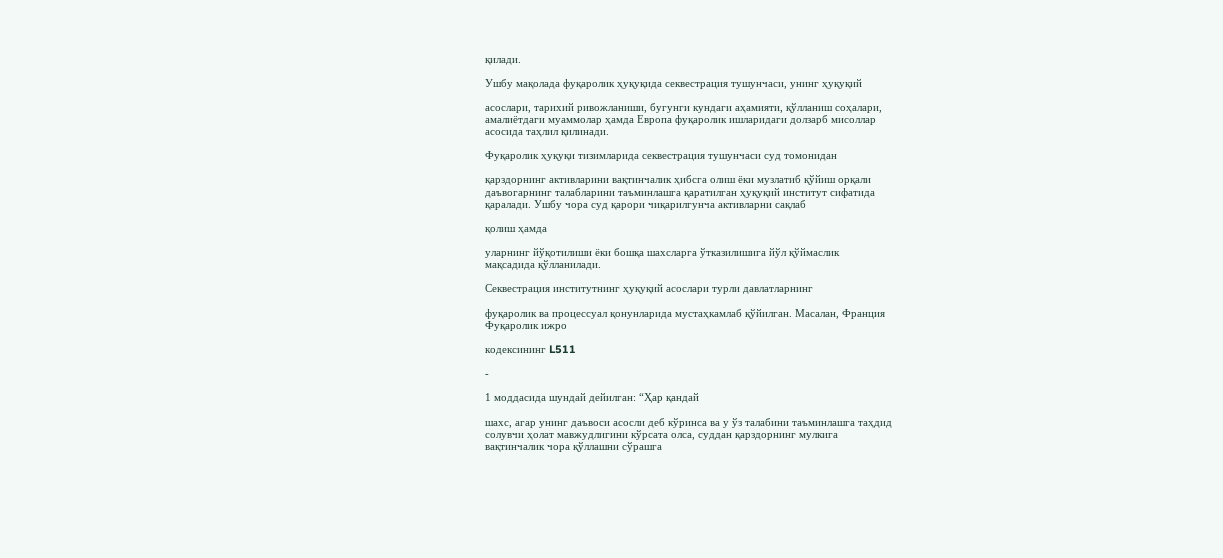қилади.

Ушбу мақолада фуқаролик ҳуқуқида секвестрация тушунчаси, унинг ҳуқуқий

асослари, тарихий ривожланиши, бугунги кундаги аҳамияти, қўлланиш соҳалари,
амалиётдаги муаммолар ҳамда Европа фуқаролик ишларидаги долзарб мисоллар
асосида таҳлил қилинади.

Фуқаролик ҳуқуқи тизимларида секвестрация тушунчаси суд томонидан

қарздорнинг активларини вақтинчалик ҳибсга олиш ёки музлатиб қўйиш орқали
даъвогарнинг талабларини таъминлашга қаратилган ҳуқуқий институт сифатида
қаралади. Ушбу чора суд қарори чиқарилгунча активларни сақлаб

қолиш ҳамда

уларнинг йўқотилиши ёки бошқа шахсларга ўтказилишига йўл қўймаслик
мақсадида қўлланилади.

Секвестрация институтнинг ҳуқуқий асослари турли давлатларнинг

фуқаролик ва процессуал қонунларида мустаҳкамлаб қўйилган. Масалан, Франция
Фуқаролик ижро

кодексининг L511

-

1 моддасида шундай дейилган: “Ҳар қандай

шахс, агар унинг даъвоси асосли деб кўринса ва у ўз талабини таъминлашга таҳдид
солувчи ҳолат мавжудлигини кўрсата олса, суддан қарздорнинг мулкига
вақтинчалик чора қўллашни сўрашга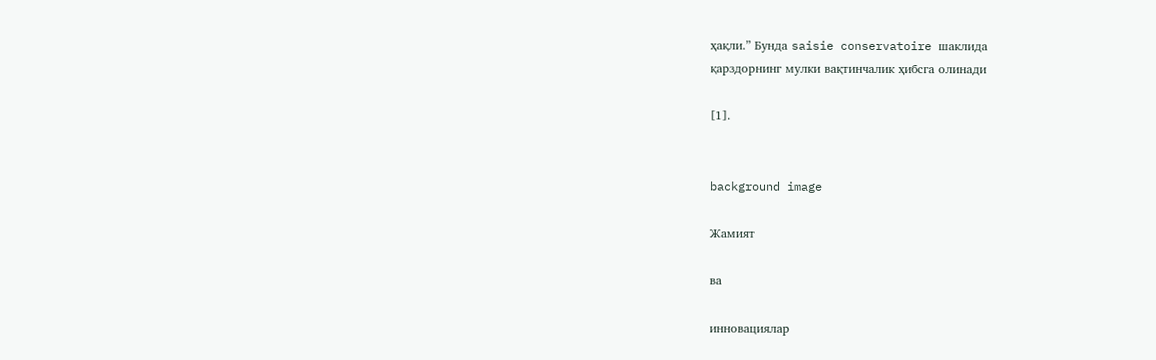ҳақли.” Бунда saisie conservatoire шаклида
қарздорнинг мулки вақтинчалик ҳибсга олинади

[1].


background image

Жамият

ва

инновациялар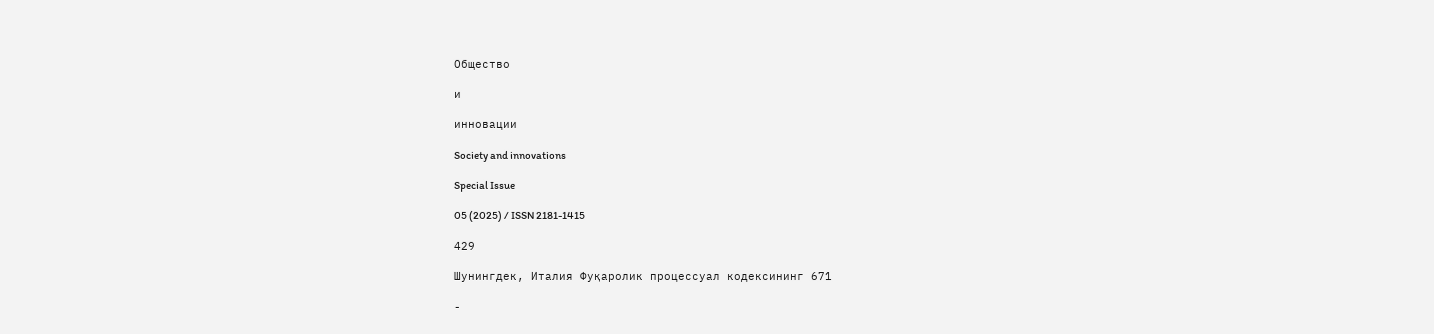Общество

и

инновации

Society and innovations

Special Issue

05 (2025) / ISSN 2181-1415

429

Шунингдек, Италия Фуқаролик процессуал кодексининг 671

-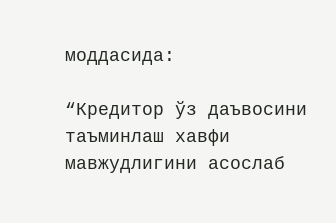моддасида:

“Кредитор ўз даъвосини таъминлаш хавфи мавжудлигини асослаб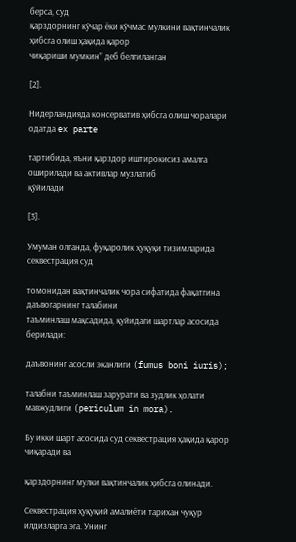берса, суд
қарздорнинг кўчар ёки кўчмас мулкини вақтинчалик ҳибсга олиш ҳақида қарор
чиқариши мумкин” деб белгиланган

[2].

Нидерландияда консерватив ҳибсга олиш чоралари одатда ex parte

тартибида, яъни қарздор иштирокисиз амалга оширилади ва активлар музлатиб
қўйилади

[3].

Умуман олганда, фуқаролик ҳуқуқи тизимларида секвестрация суд

томонидан вақтинчалик чора сифатида фақатгина даъвогарнинг талабини
таъминлаш мақсадида, қуйидаги шартлар асосида берилади:

даъвонинг асосли эканлиги (fumus boni iuris);

талабни таъминлаш зарурати ва зудлик ҳолати мавжудлиги (periculum in mora).

Бу икки шарт асосида суд секвестрация ҳақида қарор чиқаради ва

қарздорнинг мулки вақтинчалик ҳибсга олинади.

Секвестрация ҳуқуқий амалиёти тарихан чуқур илдизларга эга. Унинг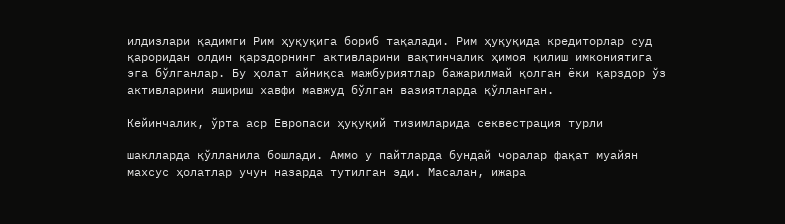илдизлари қадимги Рим ҳуқуқига бориб тақалади. Рим ҳуқуқида кредиторлар суд
қароридан олдин қарздорнинг активларини вақтинчалик ҳимоя қилиш имкониятига
эга бўлганлар. Бу ҳолат айниқса мажбуриятлар бажарилмай қолган ёки қарздор ўз
активларини яшириш хавфи мавжуд бўлган вазиятларда қўлланган.

Кейинчалик, ўрта аср Европаси ҳуқуқий тизимларида секвестрация турли

шаклларда қўлланила бошлади. Аммо у пайтларда бундай чоралар фақат муайян
махсус ҳолатлар учун назарда тутилган эди. Масалан, ижара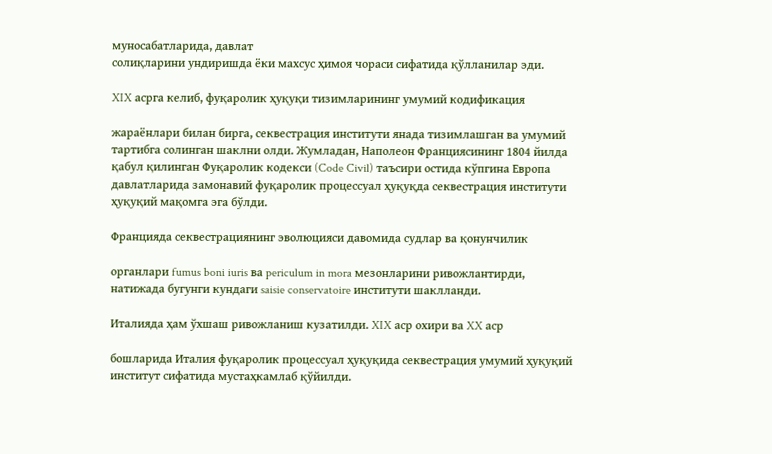муносабатларида, давлат
солиқларини ундиришда ёки махсус ҳимоя чораси сифатида қўлланилар эди.

XIX асрга келиб, фуқаролик ҳуқуқи тизимларининг умумий кодификация

жараёнлари билан бирга, секвестрация институти янада тизимлашган ва умумий
тартибга солинган шаклни олди. Жумладан, Наполеон Франциясининг 1804 йилда
қабул қилинган Фуқаролик кодекси (Code Civil) таъсири остида кўпгина Европа
давлатларида замонавий фуқаролик процессуал ҳуқуқда секвестрация институти
ҳуқуқий мақомга эга бўлди.

Францияда секвестрациянинг эволюцияси давомида судлар ва қонунчилик

органлари fumus boni iuris ва periculum in mora мезонларини ривожлантирди,
натижада бугунги кундаги saisie conservatoire институти шаклланди.

Италияда ҳам ўхшаш ривожланиш кузатилди. XIX аср охири ва XX аср

бошларида Италия фуқаролик процессуал ҳуқуқида секвестрация умумий ҳуқуқий
институт сифатида мустаҳкамлаб қўйилди.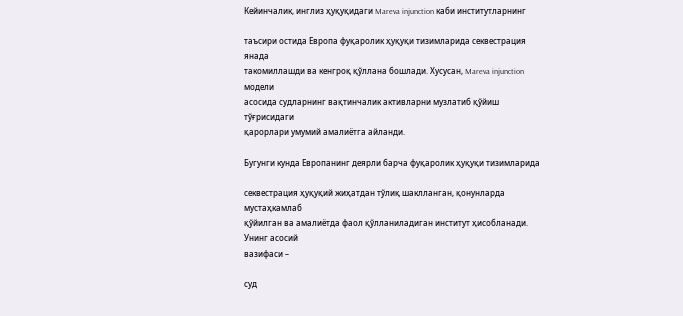Кейинчалик, инглиз ҳуқуқидаги Mareva injunction каби институтларнинг

таъсири остида Европа фуқаролик ҳуқуқи тизимларида секвестрация янада
такомиллашди ва кенгроқ қўллана бошлади. Хусусан, Mareva injunction модели
асосида судларнинг вақтинчалик активларни музлатиб қўйиш тўғрисидаги
қарорлари умумий амалиётга айланди.

Бугунги кунда Европанинг деярли барча фуқаролик ҳуқуқи тизимларида

секвестрация ҳуқуқий жиҳатдан тўлиқ шаклланган, қонунларда мустаҳкамлаб
қўйилган ва амалиётда фаол қўлланиладиган институт ҳисобланади. Унинг асосий
вазифаси –

суд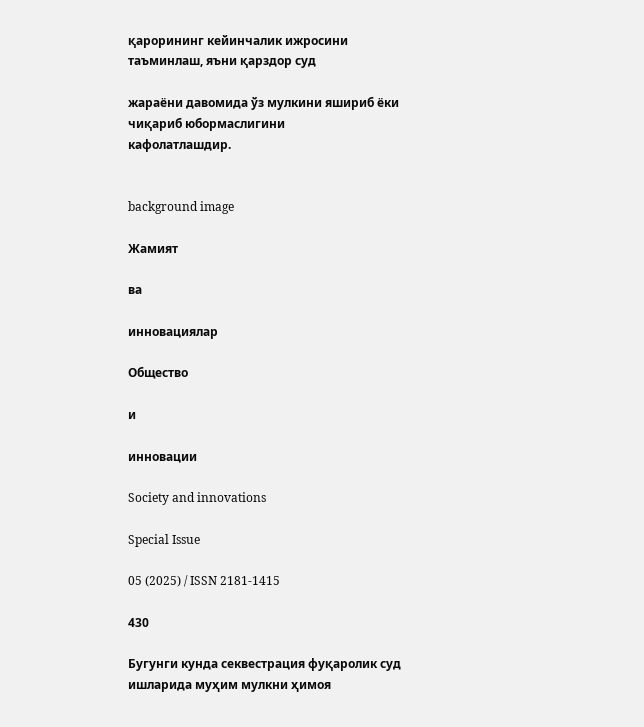қарорининг кейинчалик ижросини таъминлаш, яъни қарздор суд

жараёни давомида ўз мулкини яшириб ёки чиқариб юбормаслигини
кафолатлашдир.


background image

Жамият

ва

инновациялар

Общество

и

инновации

Society and innovations

Special Issue

05 (2025) / ISSN 2181-1415

430

Бугунги кунда секвестрация фуқаролик суд ишларида муҳим мулкни ҳимоя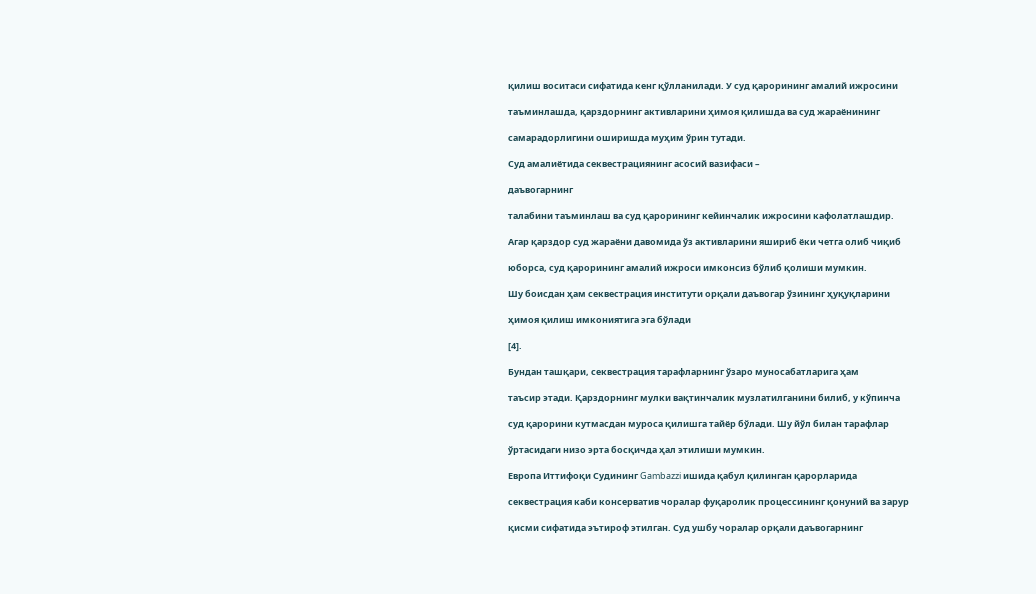қилиш воситаси сифатида кенг қўлланилади. У суд қарорининг амалий ижросини

таъминлашда, қарздорнинг активларини ҳимоя қилишда ва суд жараёнининг

самарадорлигини оширишда муҳим ўрин тутади.

Суд амалиётида секвестрациянинг асосий вазифаси –

даъвогарнинг

талабини таъминлаш ва суд қарорининг кейинчалик ижросини кафолатлашдир.

Агар қарздор суд жараёни давомида ўз активларини яшириб ёки четга олиб чиқиб

юборса, суд қарорининг амалий ижроси имконсиз бўлиб қолиши мумкин.

Шу боисдан ҳам секвестрация институти орқали даъвогар ўзининг ҳуқуқларини

ҳимоя қилиш имкониятига эга бўлади

[4].

Бундан ташқари, секвестрация тарафларнинг ўзаро муносабатларига ҳам

таъсир этади. Қарздорнинг мулки вақтинчалик музлатилганини билиб, у кўпинча

суд қарорини кутмасдан муроса қилишга тайёр бўлади. Шу йўл билан тарафлар

ўртасидаги низо эрта босқичда ҳал этилиши мумкин.

Европа Иттифоқи Судининг Gambazzi ишида қабул қилинган қарорларида

секвестрация каби консерватив чоралар фуқаролик процессининг қонуний ва зарур

қисми сифатида эътироф этилган. Суд ушбу чоралар орқали даъвогарнинг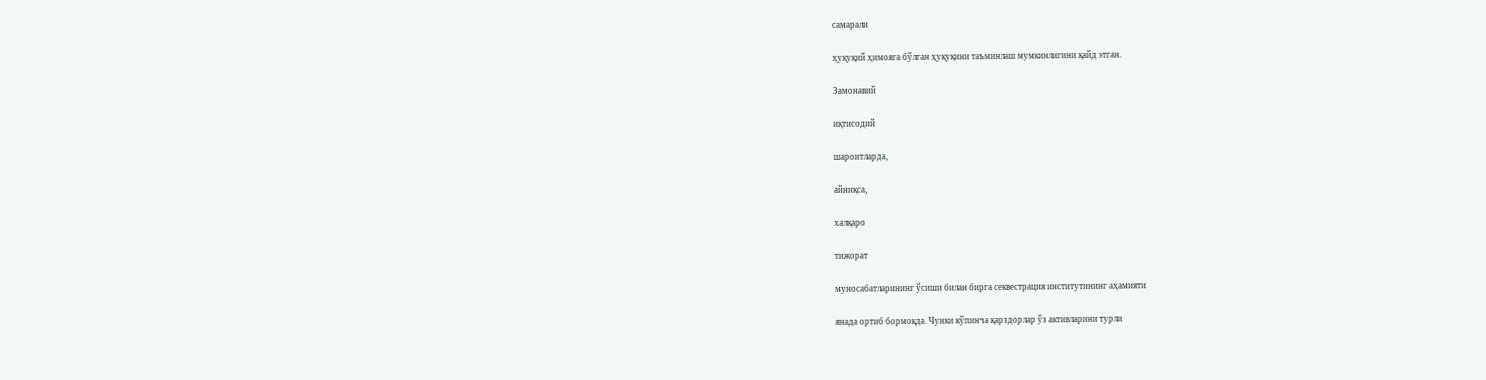самарали

ҳуқуқий ҳимояга бўлган ҳуқуқини таъминлаш мумкинлигини қайд этган.

Замонавий

иқтисодий

шароитларда,

айниқса,

халқаро

тижорат

муносабатларининг ўсиши билан бирга секвестрация институтининг аҳамияти

янада ортиб бормоқда. Чунки кўпинча қарздорлар ўз активларини турли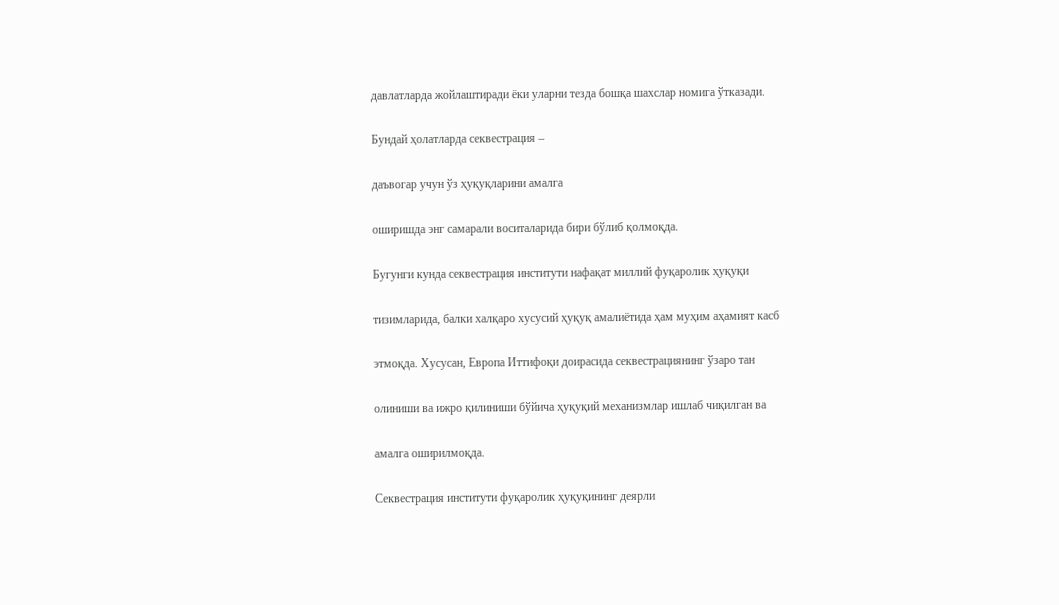давлатларда жойлаштиради ёки уларни тезда бошқа шахслар номига ўтказади.

Бундай ҳолатларда секвестрация –

даъвогар учун ўз ҳуқуқларини амалга

оширишда энг самарали воситаларида бири бўлиб қолмоқда.

Бугунги кунда секвестрация институти нафақат миллий фуқаролик ҳуқуқи

тизимларида, балки халқаро хусусий ҳуқуқ амалиётида ҳам муҳим аҳамият касб

этмоқда. Хусусан, Европа Иттифоқи доирасида секвестрациянинг ўзаро тан

олиниши ва ижро қилиниши бўйича ҳуқуқий механизмлар ишлаб чиқилган ва

амалга оширилмоқда.

Секвестрация институти фуқаролик ҳуқуқининг деярли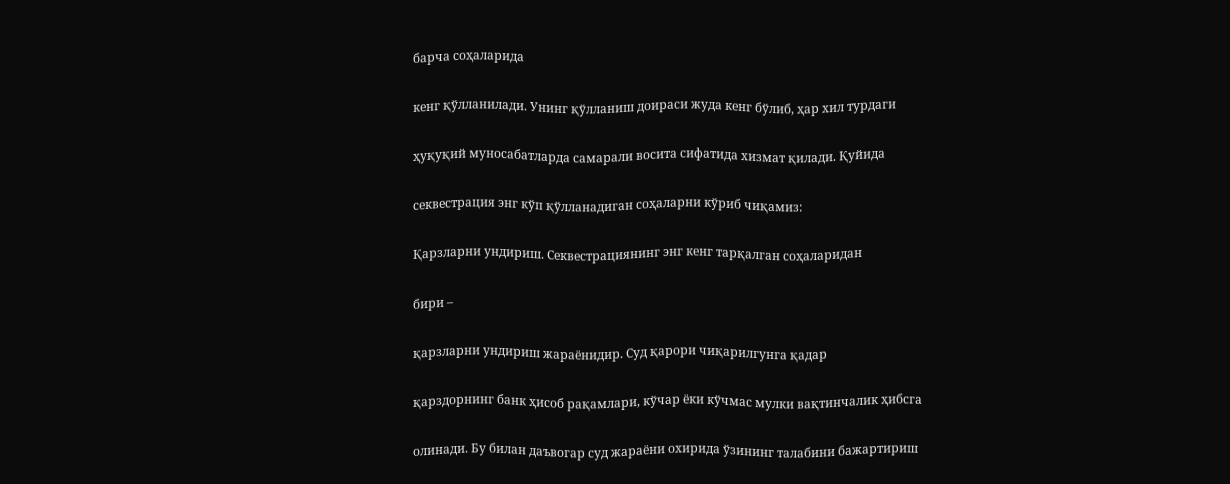барча соҳаларида

кенг қўлланилади. Унинг қўлланиш доираси жуда кенг бўлиб, ҳар хил турдаги

ҳуқуқий муносабатларда самарали восита сифатида хизмат қилади. Қуйида

секвестрация энг кўп қўлланадиган соҳаларни кўриб чиқамиз:

Қарзларни ундириш. Секвестрациянинг энг кенг тарқалган соҳаларидан

бири –

қарзларни ундириш жараёнидир. Суд қарори чиқарилгунга қадар

қарздорнинг банк ҳисоб рақамлари, кўчар ёки кўчмас мулки вақтинчалик ҳибсга

олинади. Бу билан даъвогар суд жараёни охирида ўзининг талабини бажартириш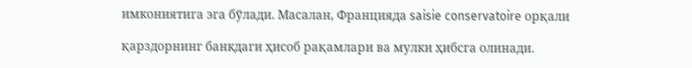имкониятига эга бўлади. Масалан, Францияда saisie conservatoire орқали

қарздорнинг банкдаги ҳисоб рақамлари ва мулки ҳибсга олинади.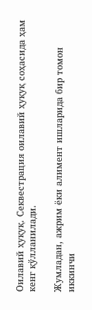Оилавий ҳуқуқ. Секвестрация оилавий ҳуқуқ соҳасида ҳам кенг қўлланилади.

Жумладан, ажрим ёки алимент ишларида бир томон иккинчи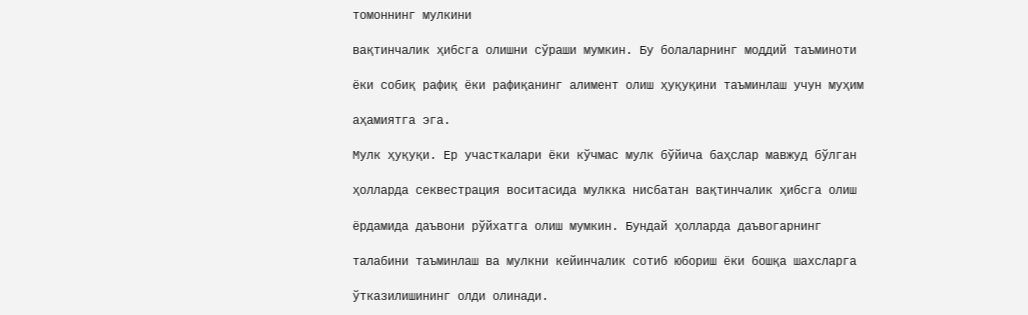томоннинг мулкини

вақтинчалик ҳибсга олишни сўраши мумкин. Бу болаларнинг моддий таъминоти

ёки собиқ рафиқ ёки рафиқанинг алимент олиш ҳуқуқини таъминлаш учун муҳим

аҳамиятга эга.

Мулк ҳуқуқи. Ер участкалари ёки кўчмас мулк бўйича баҳслар мавжуд бўлган

ҳолларда секвестрация воситасида мулкка нисбатан вақтинчалик ҳибсга олиш

ёрдамида даъвони рўйхатга олиш мумкин. Бундай ҳолларда даъвогарнинг

талабини таъминлаш ва мулкни кейинчалик сотиб юбориш ёки бошқа шахсларга

ўтказилишининг олди олинади.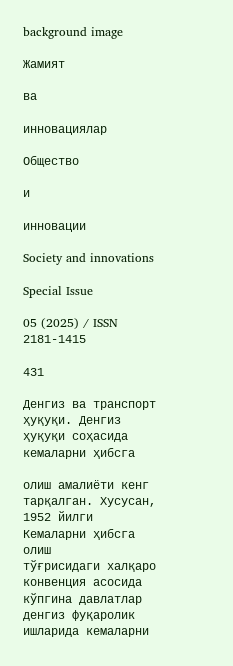background image

Жамият

ва

инновациялар

Общество

и

инновации

Society and innovations

Special Issue

05 (2025) / ISSN 2181-1415

431

Денгиз ва транспорт ҳуқуқи. Денгиз ҳуқуқи соҳасида кемаларни ҳибсга

олиш амалиёти кенг тарқалган. Хусусан, 1952 йилги Кемаларни ҳибсга олиш
тўғрисидаги халқаро конвенция асосида кўпгина давлатлар денгиз фуқаролик
ишларида кемаларни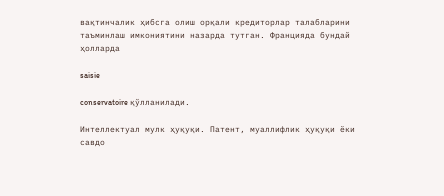вақтинчалик ҳибсга олиш орқали кредиторлар талабларини
таъминлаш имкониятини назарда тутган. Францияда бундай ҳолларда

saisie

conservatoire қўлланилади.

Интеллектуал мулк ҳуқуқи. Патент, муаллифлик ҳуқуқи ёки савдо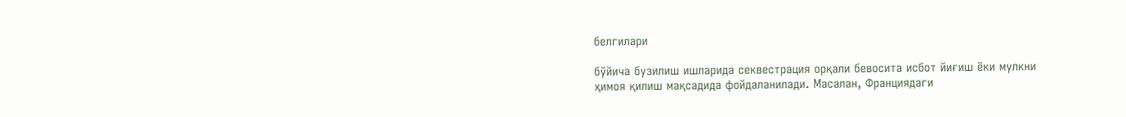белгилари

бўйича бузилиш ишларида секвестрация орқали бевосита исбот йиғиш ёки мулкни
ҳимоя қилиш мақсадида фойдаланилади. Масалан, Франциядаги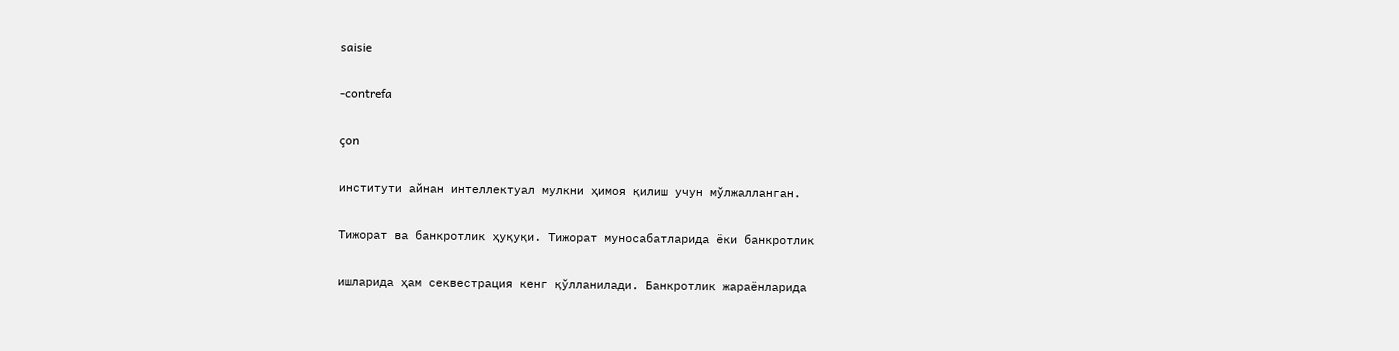saisie

-contrefa

çon

институти айнан интеллектуал мулкни ҳимоя қилиш учун мўлжалланган.

Тижорат ва банкротлик ҳуқуқи. Тижорат муносабатларида ёки банкротлик

ишларида ҳам секвестрация кенг қўлланилади. Банкротлик жараёнларида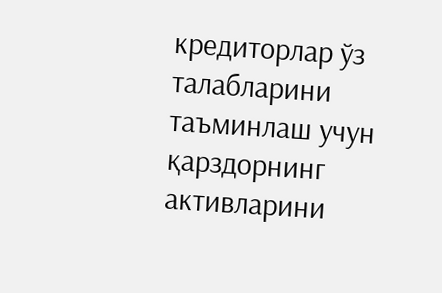кредиторлар ўз талабларини таъминлаш учун қарздорнинг активларини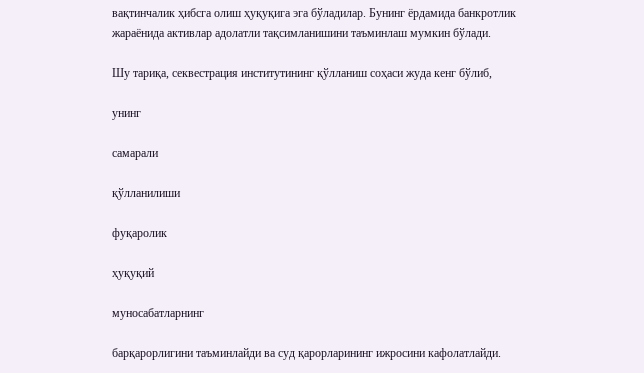вақтинчалик ҳибсга олиш ҳуқуқига эга бўладилар. Бунинг ёрдамида банкротлик
жараёнида активлар адолатли тақсимланишини таъминлаш мумкин бўлади.

Шу тариқа, секвестрация институтининг қўлланиш соҳаси жуда кенг бўлиб,

унинг

самарали

қўлланилиши

фуқаролик

ҳуқуқий

муносабатларнинг

барқарорлигини таъминлайди ва суд қарорларининг ижросини кафолатлайди.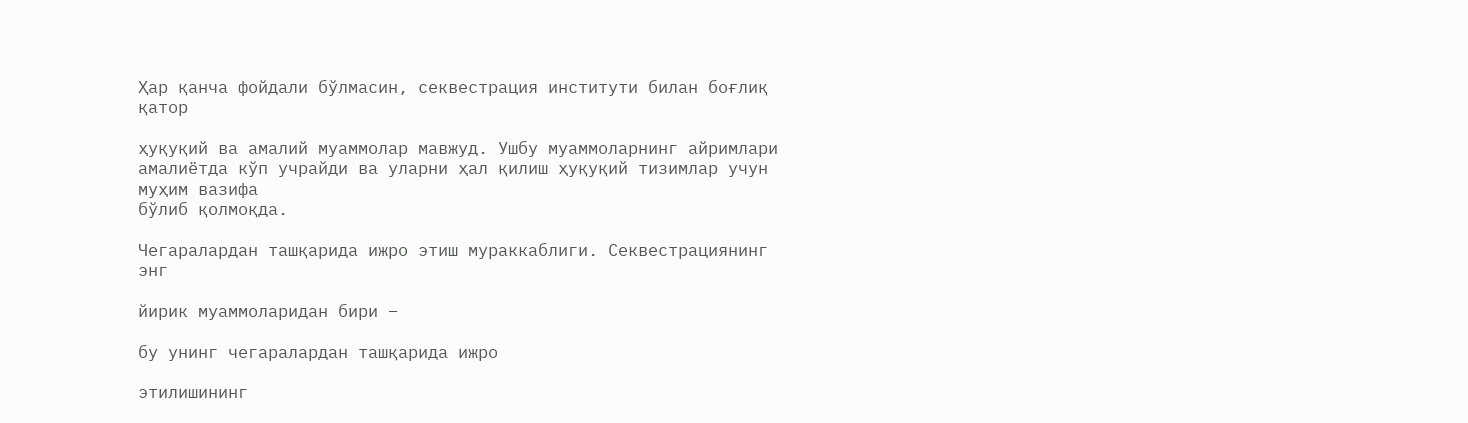Ҳар қанча фойдали бўлмасин, секвестрация институти билан боғлиқ қатор

ҳуқуқий ва амалий муаммолар мавжуд. Ушбу муаммоларнинг айримлари
амалиётда кўп учрайди ва уларни ҳал қилиш ҳуқуқий тизимлар учун муҳим вазифа
бўлиб қолмоқда.

Чегаралардан ташқарида ижро этиш мураккаблиги. Секвестрациянинг энг

йирик муаммоларидан бири –

бу унинг чегаралардан ташқарида ижро

этилишининг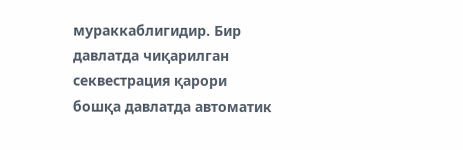мураккаблигидир. Бир давлатда чиқарилган секвестрация қарори
бошқа давлатда автоматик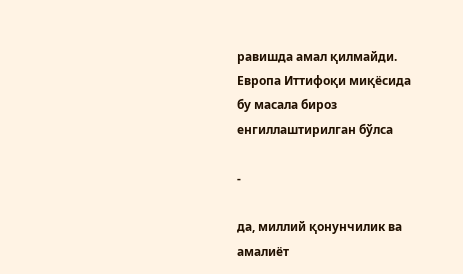равишда амал қилмайди. Европа Иттифоқи миқёсида
бу масала бироз енгиллаштирилган бўлса

-

да, миллий қонунчилик ва амалиёт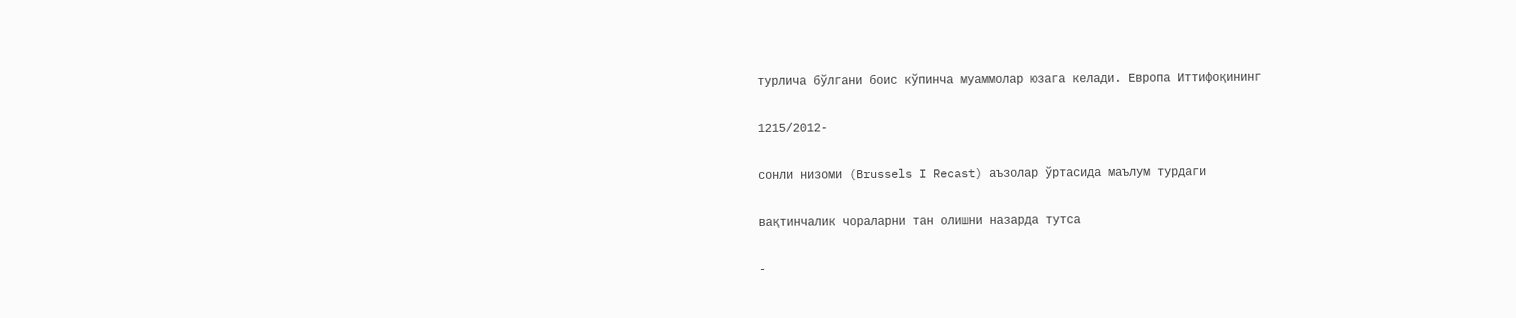турлича бўлгани боис кўпинча муаммолар юзага келади. Европа Иттифоқининг

1215/2012-

сонли низоми (Brussels I Recast) аъзолар ўртасида маълум турдаги

вақтинчалик чораларни тан олишни назарда тутса

-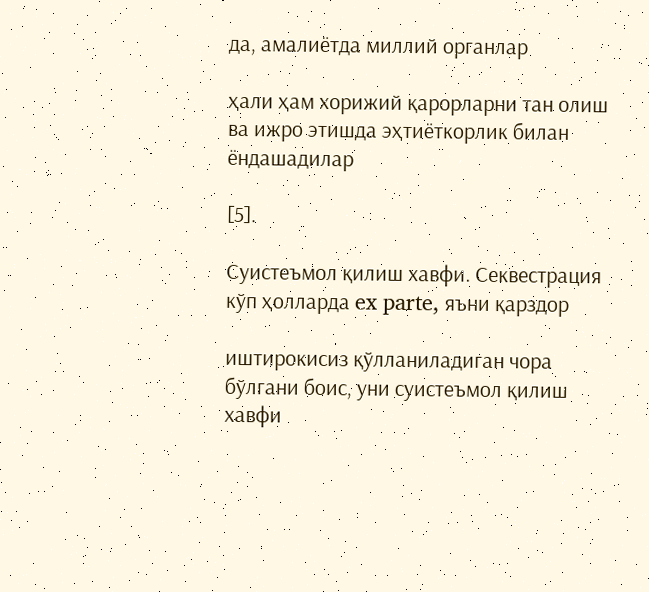да, амалиётда миллий органлар

ҳали ҳам хорижий қарорларни тан олиш ва ижро этишда эҳтиёткорлик билан
ёндашадилар

[5].

Суистеъмол қилиш хавфи. Секвестрация кўп ҳолларда ex parte, яъни қарздор

иштирокисиз қўлланиладиган чора бўлгани боис, уни суистеъмол қилиш хавфи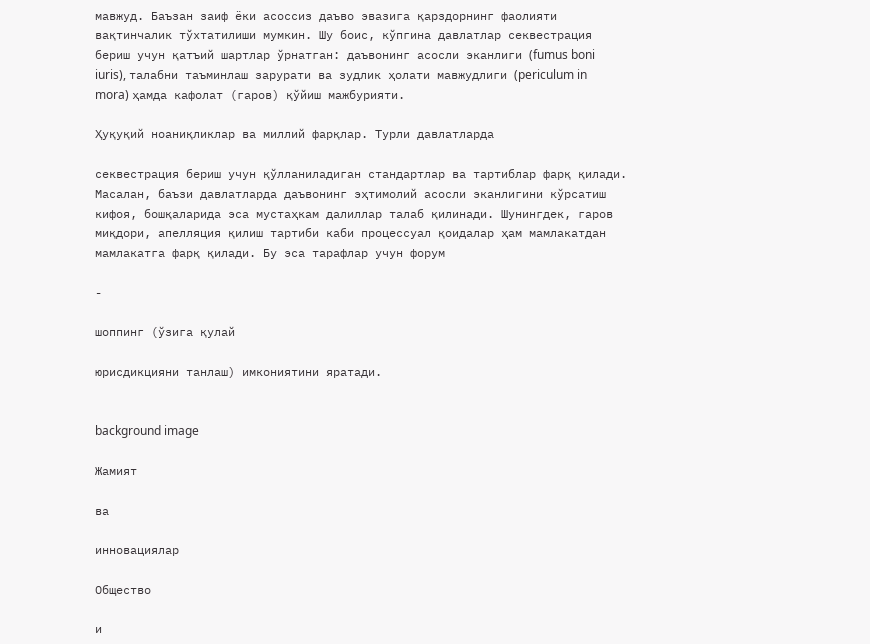мавжуд. Баъзан заиф ёки асоссиз даъво эвазига қарздорнинг фаолияти
вақтинчалик тўхтатилиши мумкин. Шу боис, кўпгина давлатлар секвестрация
бериш учун қатъий шартлар ўрнатган: даъвонинг асосли эканлиги (fumus boni
iuris), талабни таъминлаш зарурати ва зудлик ҳолати мавжудлиги (periculum in
mora) ҳамда кафолат (гаров) қўйиш мажбурияти.

Ҳуқуқий ноаниқликлар ва миллий фарқлар. Турли давлатларда

секвестрация бериш учун қўлланиладиган стандартлар ва тартиблар фарқ қилади.
Масалан, баъзи давлатларда даъвонинг эҳтимолий асосли эканлигини кўрсатиш
кифоя, бошқаларида эса мустаҳкам далиллар талаб қилинади. Шунингдек, гаров
миқдори, апелляция қилиш тартиби каби процессуал қоидалар ҳам мамлакатдан
мамлакатга фарқ қилади. Бу эса тарафлар учун форум

-

шоппинг (ўзига қулай

юрисдикцияни танлаш) имкониятини яратади.


background image

Жамият

ва

инновациялар

Общество

и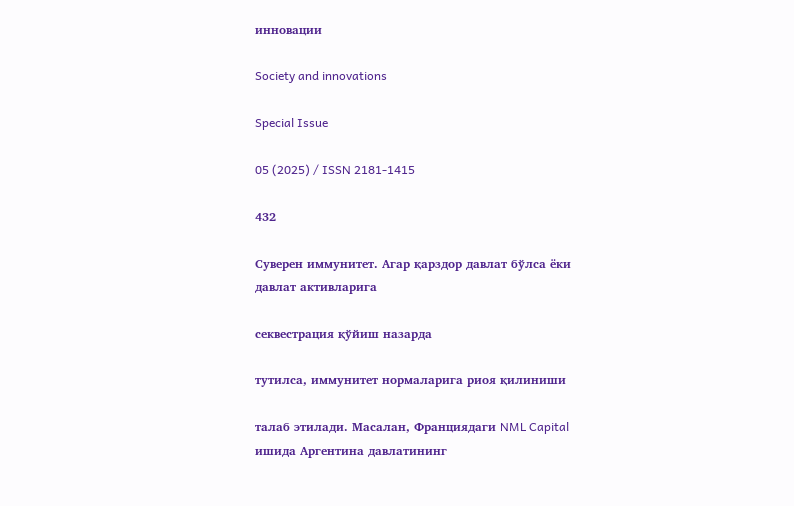инновации

Society and innovations

Special Issue

05 (2025) / ISSN 2181-1415

432

Суверен иммунитет. Агар қарздор давлат бўлса ёки давлат активларига

секвестрация қўйиш назарда

тутилса, иммунитет нормаларига риоя қилиниши

талаб этилади. Масалан, Франциядаги NML Capital ишида Аргентина давлатининг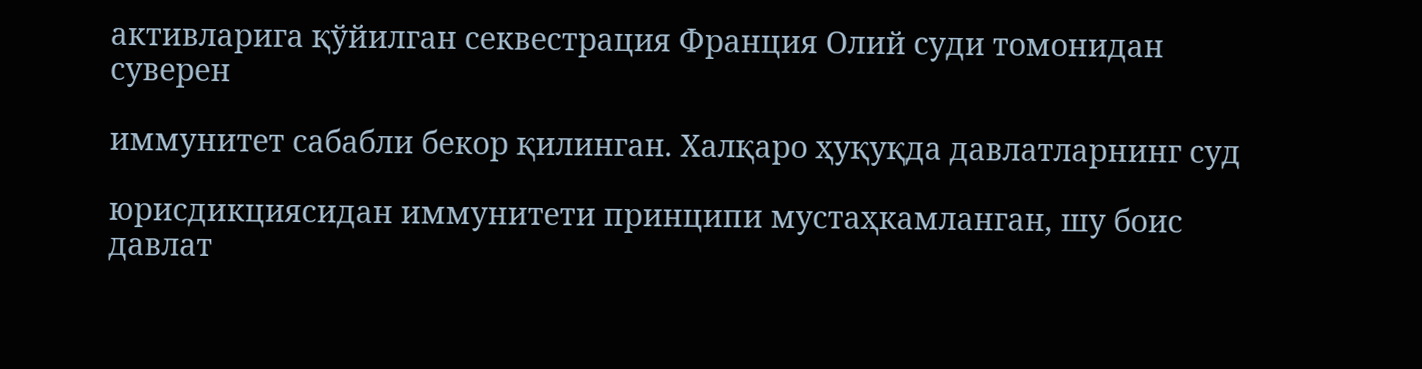активларига қўйилган секвестрация Франция Олий суди томонидан суверен

иммунитет сабабли бекор қилинган. Халқаро ҳуқуқда давлатларнинг суд

юрисдикциясидан иммунитети принципи мустаҳкамланган, шу боис давлат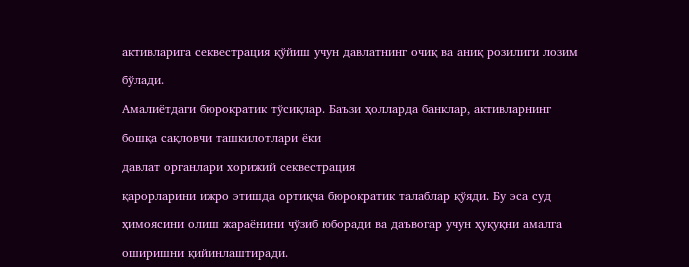активларига секвестрация қўйиш учун давлатнинг очиқ ва аниқ розилиги лозим

бўлади.

Амалиётдаги бюрократик тўсиқлар. Баъзи ҳолларда банклар, активларнинг

бошқа сақловчи ташкилотлари ёки

давлат органлари хорижий секвестрация

қарорларини ижро этишда ортиқча бюрократик талаблар қўяди. Бу эса суд

ҳимоясини олиш жараёнини чўзиб юборади ва даъвогар учун ҳуқуқни амалга

оширишни қийинлаштиради.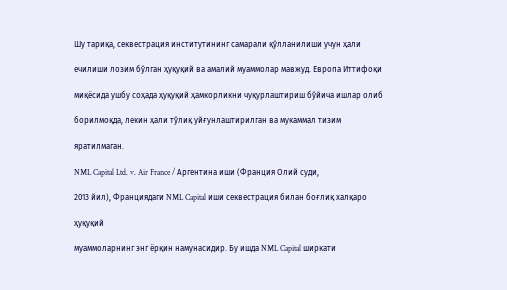Шу тариқа, секвестрация институтининг самарали қўлланилиши учун ҳали

ечилиши лозим бўлган ҳуқуқий ва амалий муаммолар мавжуд. Европа Иттифоқи

миқёсида ушбу соҳада ҳуқуқий ҳамкорликни чуқурлаштириш бўйича ишлар олиб

борилмоқда, лекин ҳали тўлиқ уйғунлаштирилган ва мукаммал тизим

яратилмаган.

NML Capital Ltd. v. Air France / Аргентина иши (Франция Олий суди,

2013 йил), Франциядаги NML Capital иши секвестрация билан боғлиқ халқаро

ҳуқуқий

муаммоларнинг энг ёрқин намунасидир. Бу ишда NML Capital ширкати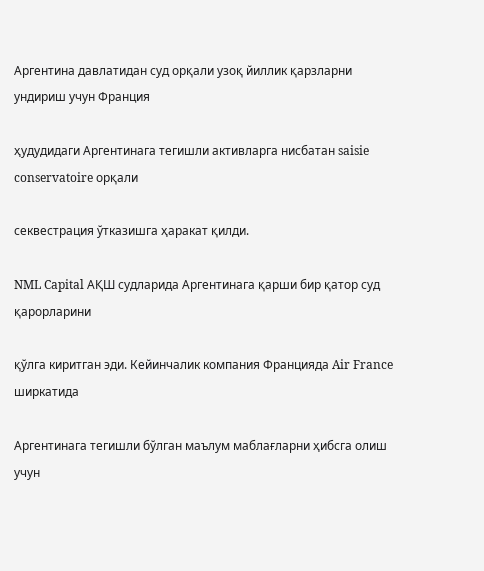Аргентина давлатидан суд орқали узоқ йиллик қарзларни ундириш учун Франция

ҳудудидаги Аргентинага тегишли активларга нисбатан saisie conservatoire орқали

секвестрация ўтказишга ҳаракат қилди.

NML Capital АҚШ судларида Аргентинага қарши бир қатор суд қарорларини

қўлга киритган эди. Кейинчалик компания Францияда Air France ширкатида

Аргентинага тегишли бўлган маълум маблағларни ҳибсга олиш учун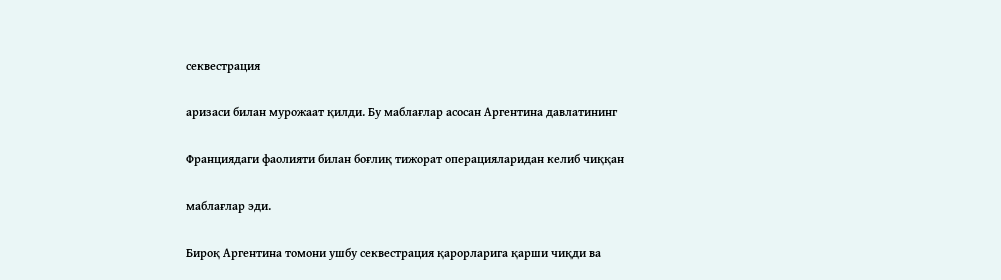секвестрация

аризаси билан мурожаат қилди. Бу маблағлар асосан Аргентина давлатининг

Франциядаги фаолияти билан боғлиқ тижорат операцияларидан келиб чиққан

маблағлар эди.

Бироқ Аргентина томони ушбу секвестрация қарорларига қарши чиқди ва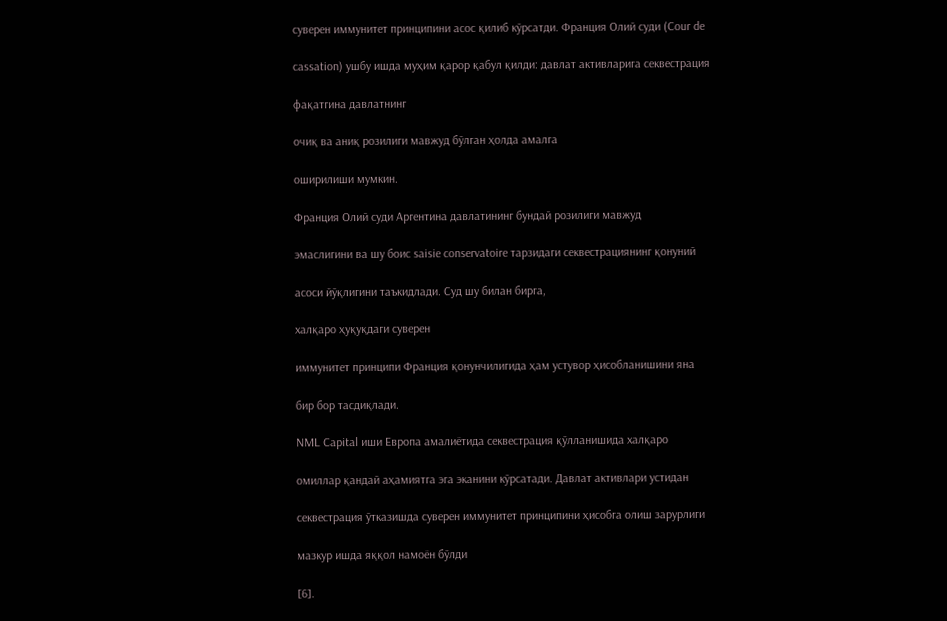суверен иммунитет принципини асос қилиб кўрсатди. Франция Олий суди (Cour de

cassation) ушбу ишда муҳим қарор қабул қилди: давлат активларига секвестрация

фақатгина давлатнинг

очиқ ва аниқ розилиги мавжуд бўлган ҳолда амалга

оширилиши мумкин.

Франция Олий суди Аргентина давлатининг бундай розилиги мавжуд

эмаслигини ва шу боис saisie conservatoire тарзидаги секвестрациянинг қонуний

асоси йўқлигини таъкидлади. Суд шу билан бирга,

халқаро ҳуқуқдаги суверен

иммунитет принципи Франция қонунчилигида ҳам устувор ҳисобланишини яна

бир бор тасдиқлади.

NML Capital иши Европа амалиётида секвестрация қўлланишида халқаро

омиллар қандай аҳамиятга эга эканини кўрсатади. Давлат активлари устидан

секвестрация ўтказишда суверен иммунитет принципини ҳисобга олиш зарурлиги

мазкур ишда яққол намоён бўлди

[6].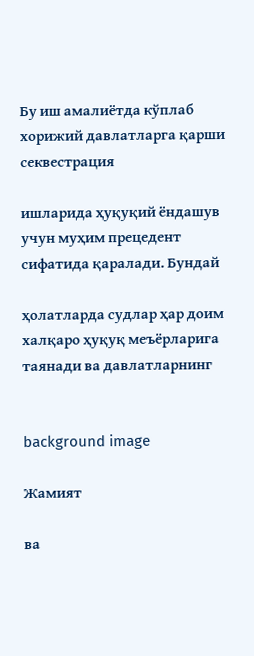Бу иш амалиётда кўплаб хорижий давлатларга қарши секвестрация

ишларида ҳуқуқий ёндашув учун муҳим прецедент сифатида қаралади. Бундай

ҳолатларда судлар ҳар доим халқаро ҳуқуқ меъёрларига таянади ва давлатларнинг


background image

Жамият

ва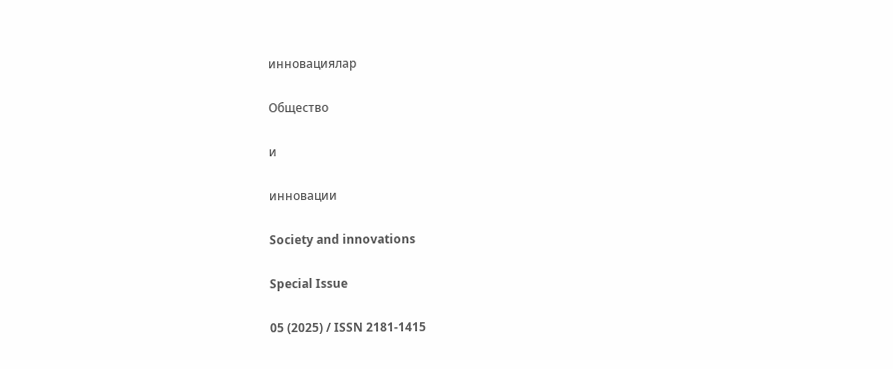инновациялар

Общество

и

инновации

Society and innovations

Special Issue

05 (2025) / ISSN 2181-1415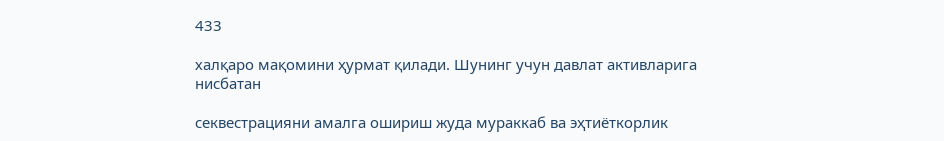433

халқаро мақомини ҳурмат қилади. Шунинг учун давлат активларига нисбатан

секвестрацияни амалга ошириш жуда мураккаб ва эҳтиёткорлик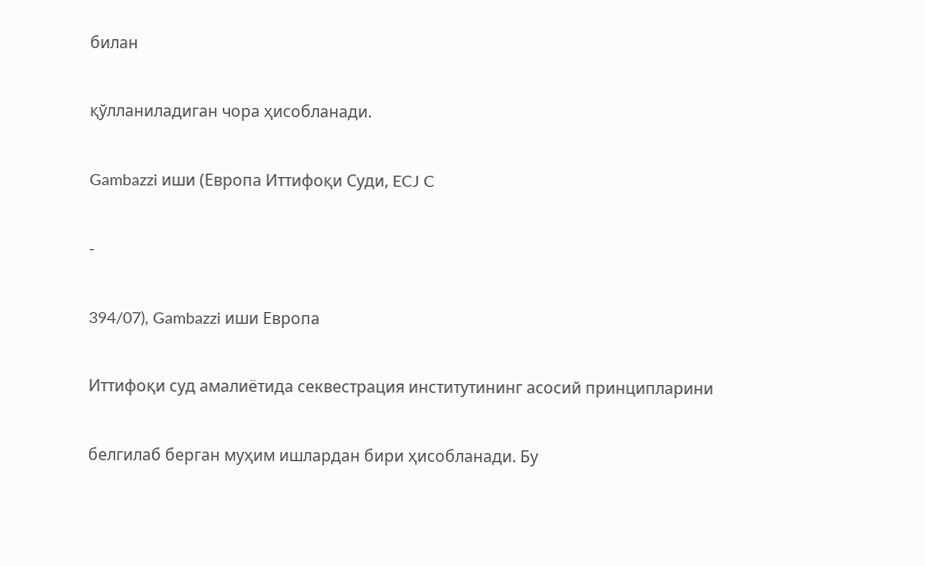билан

қўлланиладиган чора ҳисобланади.

Gambazzi иши (Европа Иттифоқи Суди, ECJ C

-

394/07), Gambazzi иши Европа

Иттифоқи суд амалиётида секвестрация институтининг асосий принципларини

белгилаб берган муҳим ишлардан бири ҳисобланади. Бу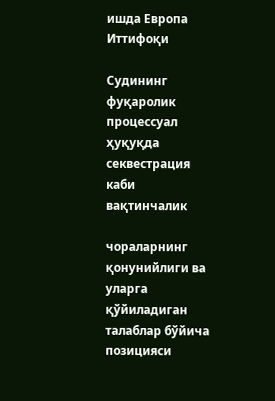ишда Европа Иттифоқи

Судининг фуқаролик процессуал ҳуқуқда секвестрация каби вақтинчалик

чораларнинг қонунийлиги ва уларга қўйиладиган талаблар бўйича позицияси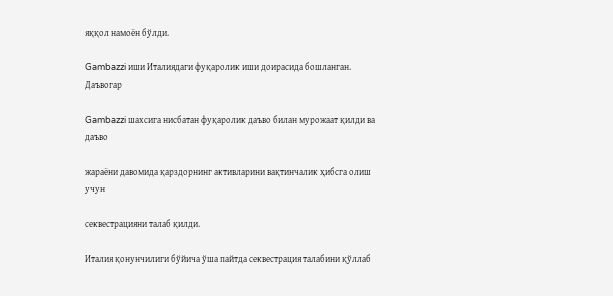яққол намоён бўлди.

Gambazzi иши Италиядаги фуқаролик иши доирасида бошланган. Даъвогар

Gambazzi шахсига нисбатан фуқаролик даъво билан мурожаат қилди ва даъво

жараёни давомида қарздорнинг активларини вақтинчалик ҳибсга олиш учун

секвестрацияни талаб қилди.

Италия қонунчилиги бўйича ўша пайтда секвестрация талабини қўллаб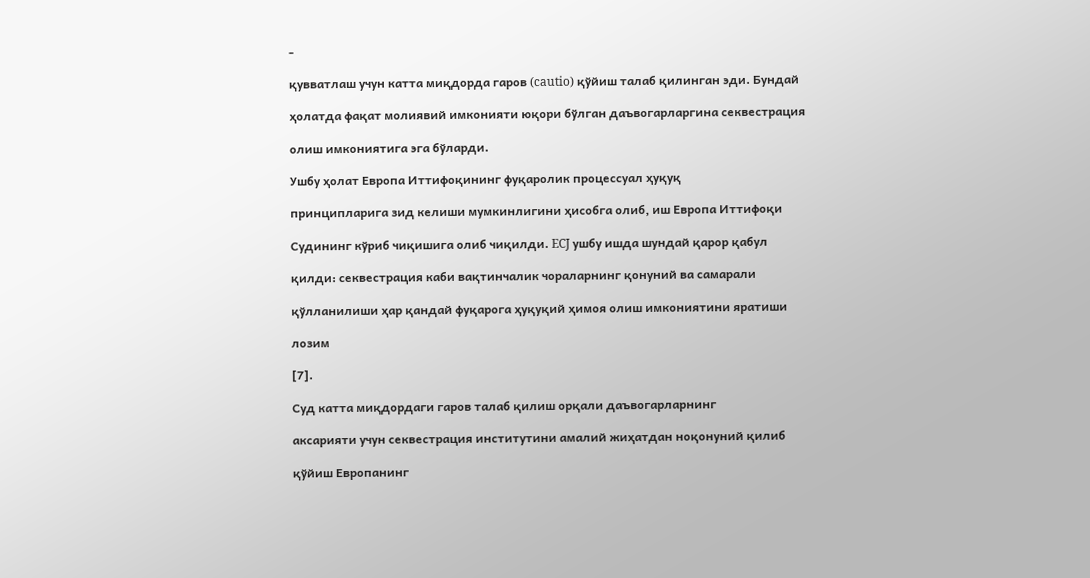-

қувватлаш учун катта миқдорда гаров (cautio) қўйиш талаб қилинган эди. Бундай

ҳолатда фақат молиявий имконияти юқори бўлган даъвогарларгина секвестрация

олиш имкониятига эга бўларди.

Ушбу ҳолат Европа Иттифоқининг фуқаролик процессуал ҳуқуқ

принципларига зид келиши мумкинлигини ҳисобга олиб, иш Европа Иттифоқи

Судининг кўриб чиқишига олиб чиқилди. ECJ ушбу ишда шундай қарор қабул

қилди: секвестрация каби вақтинчалик чораларнинг қонуний ва самарали

қўлланилиши ҳар қандай фуқарога ҳуқуқий ҳимоя олиш имкониятини яратиши

лозим

[7].

Суд катта миқдордаги гаров талаб қилиш орқали даъвогарларнинг

аксарияти учун секвестрация институтини амалий жиҳатдан ноқонуний қилиб

қўйиш Европанинг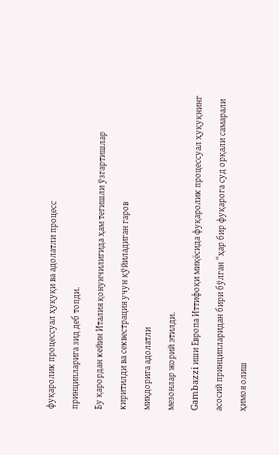фуқаролик процессуал ҳуқуқи ва адолатли процесс

принципларига зид деб топди.

Бу қарордан кейин Италия қонунчилигида ҳам тегишли ўзгартишлар

киритилди ва секвестрация учун қўйиладиган гаров

миқдорига адолатли

мезонлар жорий этилди.

Gambazzi иши Европа Иттифоқи миқёсида фуқаролик процессуал ҳуқуқнинг

асосий принципларидан бири бўлган “ҳар бир фуқарога суд орқали самарали

ҳимоя олиш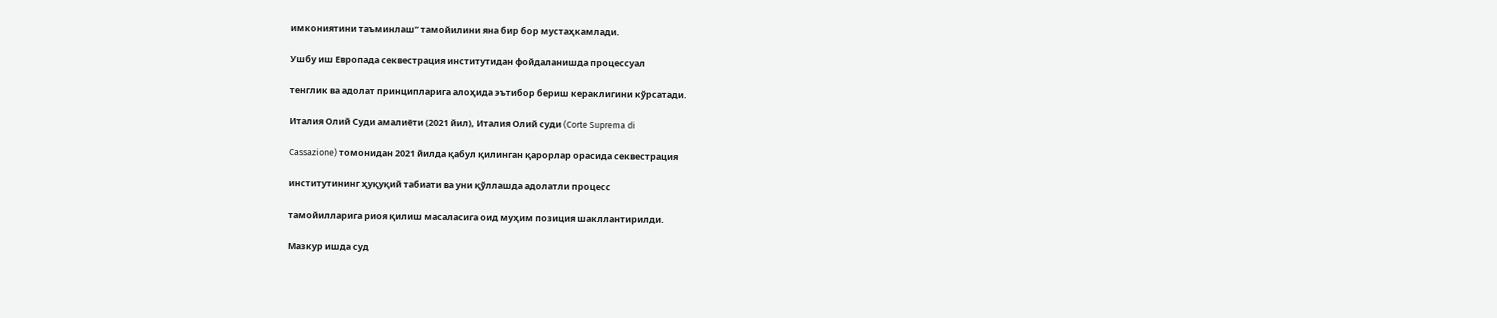имкониятини таъминлаш” тамойилини яна бир бор мустаҳкамлади.

Ушбу иш Европада секвестрация институтидан фойдаланишда процессуал

тенглик ва адолат принципларига алоҳида эътибор бериш кераклигини кўрсатади.

Италия Олий Суди амалиёти (2021 йил), Италия Олий суди (Corte Suprema di

Cassazione) томонидан 2021 йилда қабул қилинган қарорлар орасида секвестрация

институтининг ҳуқуқий табиати ва уни қўллашда адолатли процесс

тамойилларига риоя қилиш масаласига оид муҳим позиция шакллантирилди.

Мазкур ишда суд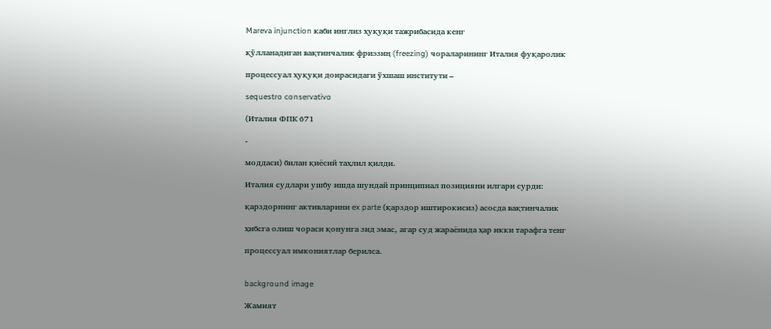Mareva injunction каби инглиз ҳуқуқи тажрибасида кенг

қўлланадиган вақтинчалик фриэзиң (freezing) чораларининг Италия фуқаролик

процессуал ҳуқуқи доирасидаги ўхшаш институти –

sequestro conservativo

(Италия ФПК 671

-

моддаси) билан қиёсий таҳлил қилди.

Италия судлари ушбу ишда шундай принципиал позицияни илгари сурди:

қарздорнинг активларини ex parte (қарздор иштирокисиз) асосда вақтинчалик

ҳибсга олиш чораси қонунга зид эмас, агар суд жараёнида ҳар икки тарафга тенг

процессуал имкониятлар берилса.


background image

Жамият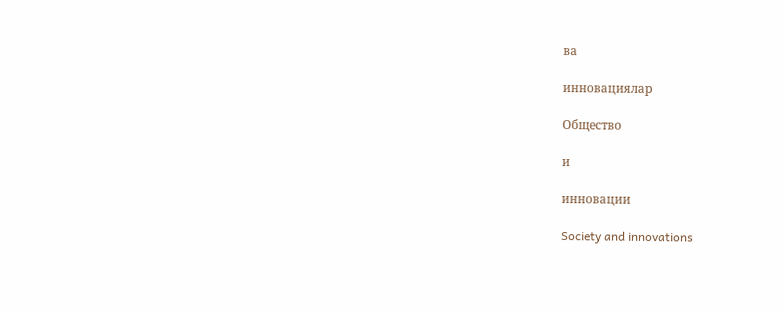ва

инновациялар

Общество

и

инновации

Society and innovations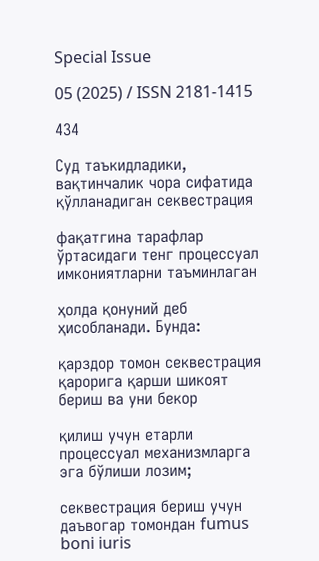Special Issue

05 (2025) / ISSN 2181-1415

434

Суд таъкидладики, вақтинчалик чора сифатида қўлланадиган секвестрация

фақатгина тарафлар ўртасидаги тенг процессуал имкониятларни таъминлаган

ҳолда қонуний деб ҳисобланади. Бунда:

қарздор томон секвестрация қарорига қарши шикоят бериш ва уни бекор

қилиш учун етарли процессуал механизмларга эга бўлиши лозим;

секвестрация бериш учун даъвогар томондан fumus boni iuris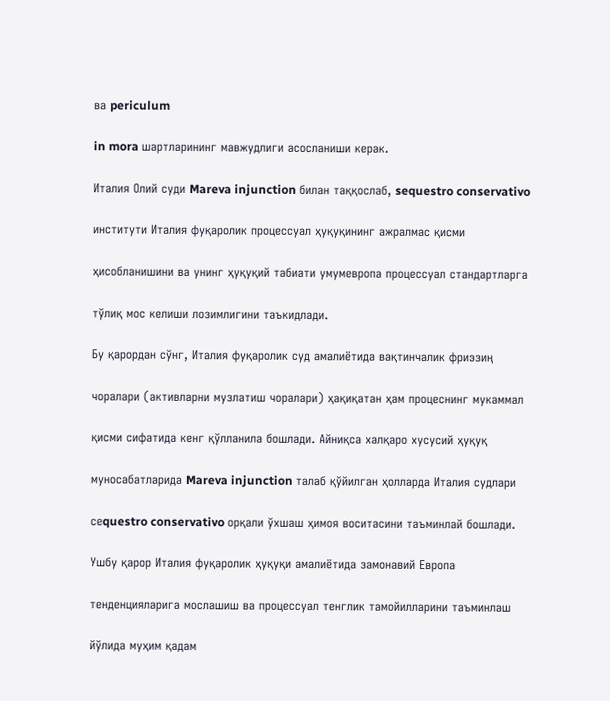ва periculum

in mora шартларининг мавжудлиги асосланиши керак.

Италия Олий суди Mareva injunction билан таққослаб, sequestro conservativo

институти Италия фуқаролик процессуал ҳуқуқининг ажралмас қисми

ҳисобланишини ва унинг ҳуқуқий табиати умумевропа процессуал стандартларга

тўлиқ мос келиши лозимлигини таъкидлади.

Бу қарордан сўнг, Италия фуқаролик суд амалиётида вақтинчалик фриэзиң

чоралари (активларни музлатиш чоралари) ҳақиқатан ҳам процеснинг мукаммал

қисми сифатида кенг қўлланила бошлади. Айниқса халқаро хусусий ҳуқуқ

муносабатларида Mareva injunction талаб қўйилган ҳолларда Италия судлари

сеquestro conservativo орқали ўхшаш ҳимоя воситасини таъминлай бошлади.

Ушбу қарор Италия фуқаролик ҳуқуқи амалиётида замонавий Европа

тенденцияларига мослашиш ва процессуал тенглик тамойилларини таъминлаш

йўлида муҳим қадам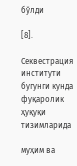бўлди

[8].

Секвестрация институти бугунги кунда фуқаролик ҳуқуқи тизимларида

муҳим ва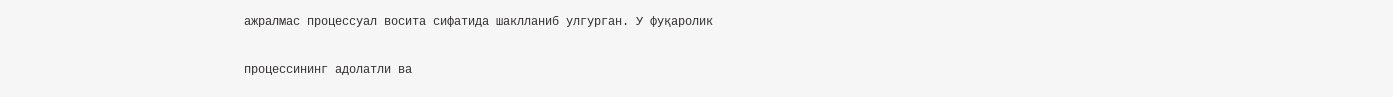ажралмас процессуал восита сифатида шаклланиб улгурган. У фуқаролик

процессининг адолатли ва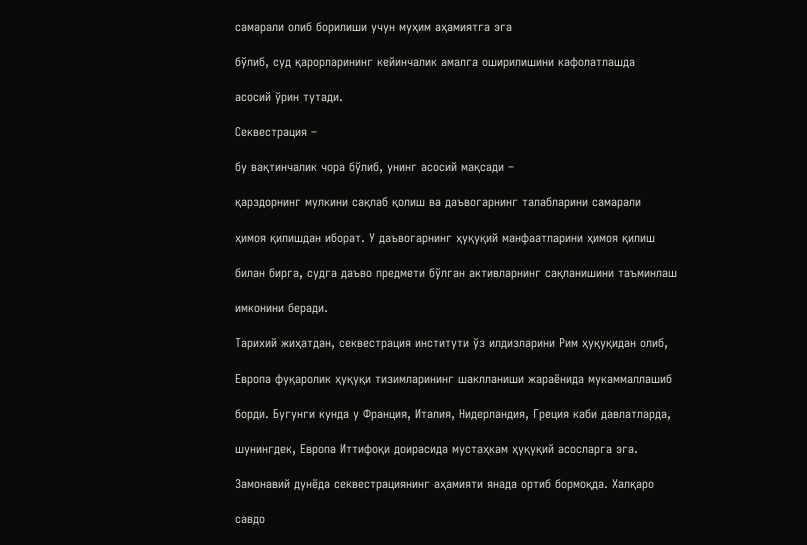самарали олиб борилиши учун муҳим аҳамиятга эга

бўлиб, суд қарорларининг кейинчалик амалга оширилишини кафолатлашда

асосий ўрин тутади.

Секвестрация –

бу вақтинчалик чора бўлиб, унинг асосий мақсади –

қарздорнинг мулкини сақлаб қолиш ва даъвогарнинг талабларини самарали

ҳимоя қилишдан иборат. У даъвогарнинг ҳуқуқий манфаатларини ҳимоя қилиш

билан бирга, судга даъво предмети бўлган активларнинг сақланишини таъминлаш

имконини беради.

Тарихий жиҳатдан, секвестрация институти ўз илдизларини Рим ҳуқуқидан олиб,

Европа фуқаролик ҳуқуқи тизимларининг шаклланиши жараёнида мукаммаллашиб

борди. Бугунги кунда у Франция, Италия, Нидерландия, Греция каби давлатларда,

шунингдек, Европа Иттифоқи доирасида мустаҳкам ҳуқуқий асосларга эга.

Замонавий дунёда секвестрациянинг аҳамияти янада ортиб бормоқда. Халқаро

савдо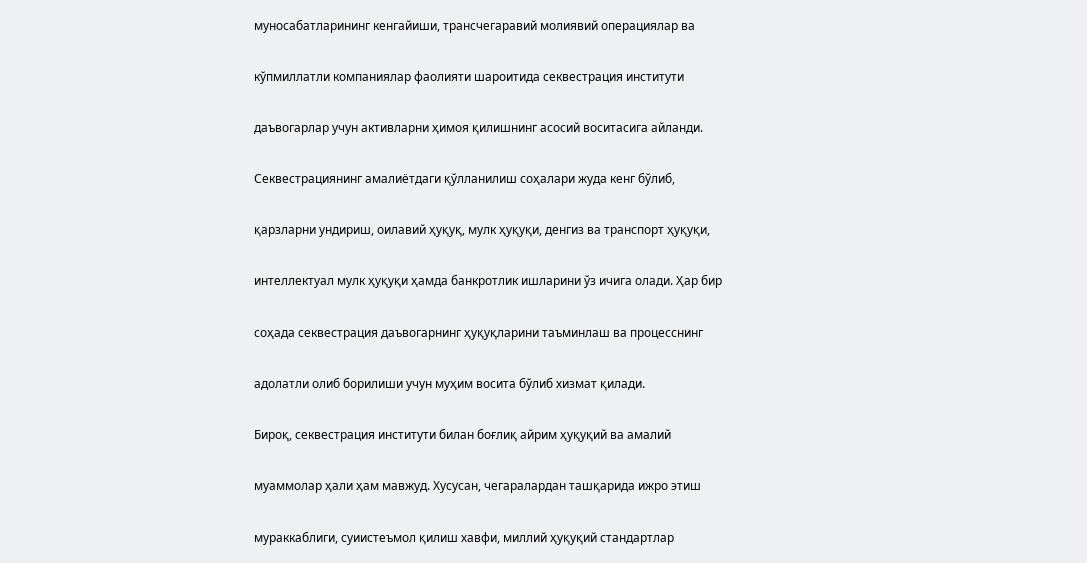муносабатларининг кенгайиши, трансчегаравий молиявий операциялар ва

кўпмиллатли компаниялар фаолияти шароитида секвестрация институти

даъвогарлар учун активларни ҳимоя қилишнинг асосий воситасига айланди.

Секвестрациянинг амалиётдаги қўлланилиш соҳалари жуда кенг бўлиб,

қарзларни ундириш, оилавий ҳуқуқ, мулк ҳуқуқи, денгиз ва транспорт ҳуқуқи,

интеллектуал мулк ҳуқуқи ҳамда банкротлик ишларини ўз ичига олади. Ҳар бир

соҳада секвестрация даъвогарнинг ҳуқуқларини таъминлаш ва процесснинг

адолатли олиб борилиши учун муҳим восита бўлиб хизмат қилади.

Бироқ, секвестрация институти билан боғлиқ айрим ҳуқуқий ва амалий

муаммолар ҳали ҳам мавжуд. Хусусан, чегаралардан ташқарида ижро этиш

мураккаблиги, суиистеъмол қилиш хавфи, миллий ҳуқуқий стандартлар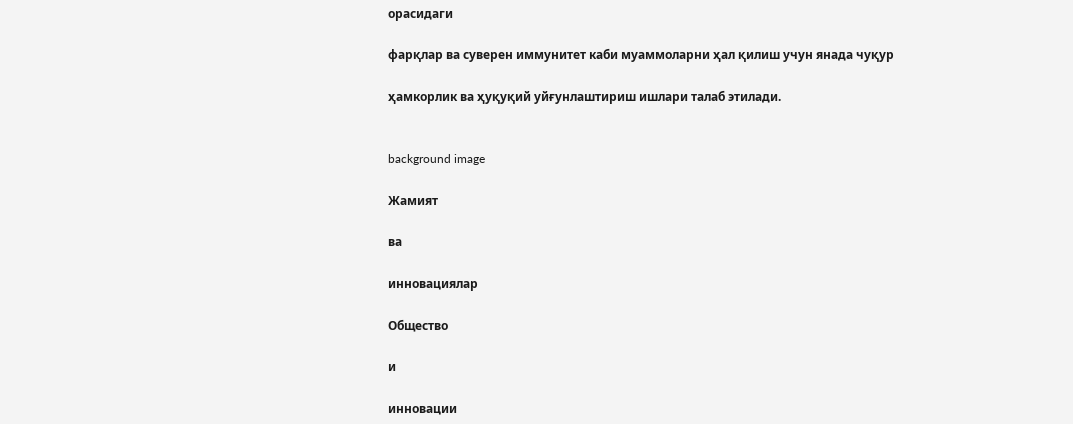орасидаги

фарқлар ва суверен иммунитет каби муаммоларни ҳал қилиш учун янада чуқур

ҳамкорлик ва ҳуқуқий уйғунлаштириш ишлари талаб этилади.


background image

Жамият

ва

инновациялар

Общество

и

инновации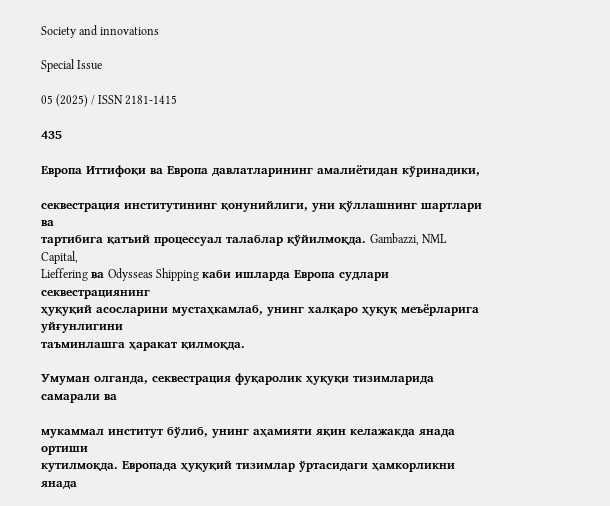Society and innovations

Special Issue

05 (2025) / ISSN 2181-1415

435

Европа Иттифоқи ва Европа давлатларининг амалиётидан кўринадики,

секвестрация институтининг қонунийлиги, уни қўллашнинг шартлари ва
тартибига қатъий процессуал талаблар қўйилмоқда. Gambazzi, NML Capital,
Lieffering ва Odysseas Shipping каби ишларда Европа судлари секвестрациянинг
ҳуқуқий асосларини мустаҳкамлаб, унинг халқаро ҳуқуқ меъёрларига уйғунлигини
таъминлашга ҳаракат қилмоқда.

Умуман олганда, секвестрация фуқаролик ҳуқуқи тизимларида самарали ва

мукаммал институт бўлиб, унинг аҳамияти яқин келажакда янада ортиши
кутилмоқда. Европада ҳуқуқий тизимлар ўртасидаги ҳамкорликни янада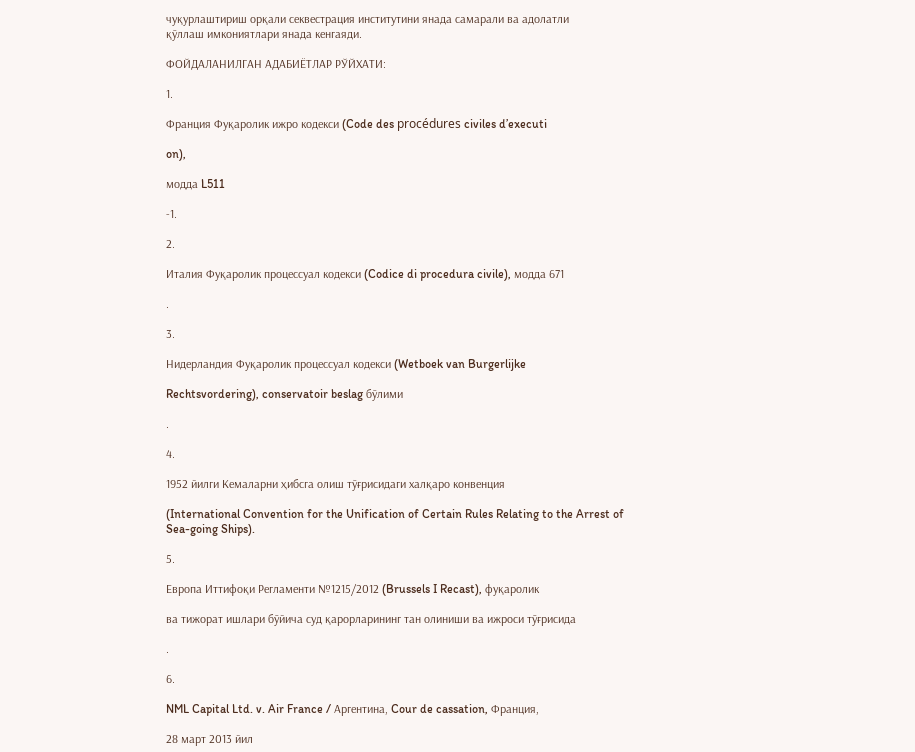чуқурлаштириш орқали секвестрация институтини янада самарали ва адолатли
қўллаш имкониятлари янада кенгаяди.

ФОЙДАЛАНИЛГАН АДАБИЁТЛАР РЎЙХАТИ:

1.

Франция Фуқаролик ижро кодекси (Code des procédures civiles d’executi

on),

модда L511

-1.

2.

Италия Фуқаролик процессуал кодекси (Codice di procedura civile), модда 671

.

3.

Нидерландия Фуқаролик процессуал кодекси (Wetboek van Burgerlijke

Rechtsvordering), conservatoir beslag бўлими

.

4.

1952 йилги Кемаларни ҳибсга олиш тўғрисидаги халқаро конвенция

(International Convention for the Unification of Certain Rules Relating to the Arrest of
Sea-going Ships).

5.

Европа Иттифоқи Регламенти №1215/2012 (Brussels I Recast), фуқаролик

ва тижорат ишлари бўйича суд қарорларининг тан олиниши ва ижроси тўғрисида

.

6.

NML Capital Ltd. v. Air France / Аргентина, Cour de cassation, Франция,

28 март 2013 йил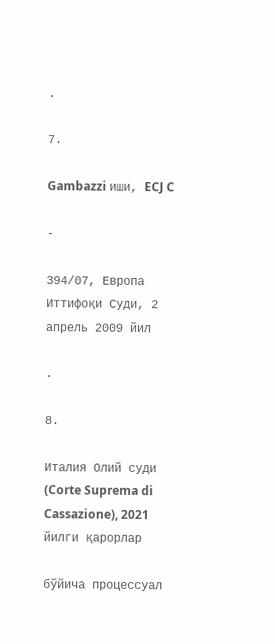.

7.

Gambazzi иши, ECJ C

-

394/07, Европа Иттифоқи Суди, 2 апрель 2009 йил

.

8.

Италия Олий суди (Corte Suprema di Cassazione), 2021 йилги қарорлар

бўйича процессуал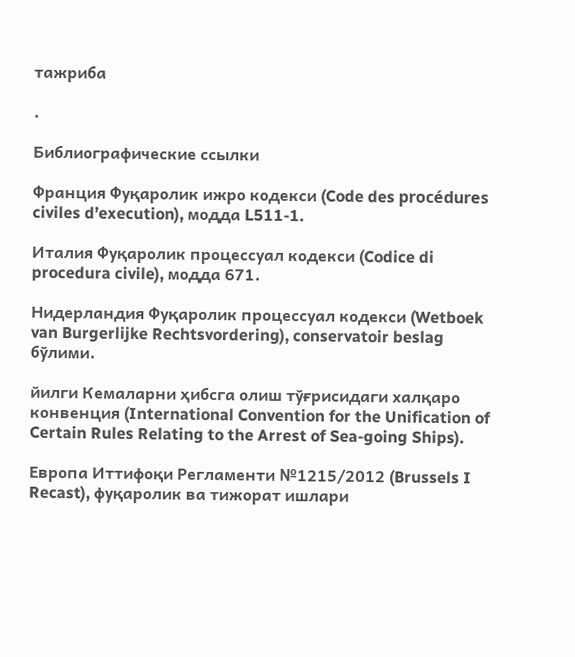тажриба

.

Библиографические ссылки

Франция Фуқаролик ижро кодекси (Code des procédures civiles d’execution), модда L511-1.

Италия Фуқаролик процессуал кодекси (Codice di procedura civile), модда 671.

Нидерландия Фуқаролик процессуал кодекси (Wetboek van Burgerlijke Rechtsvordering), conservatoir beslag бўлими.

йилги Кемаларни ҳибсга олиш тўғрисидаги халқаро конвенция (International Convention for the Unification of Certain Rules Relating to the Arrest of Sea-going Ships).

Европа Иттифоқи Регламенти №1215/2012 (Brussels I Recast), фуқаролик ва тижорат ишлари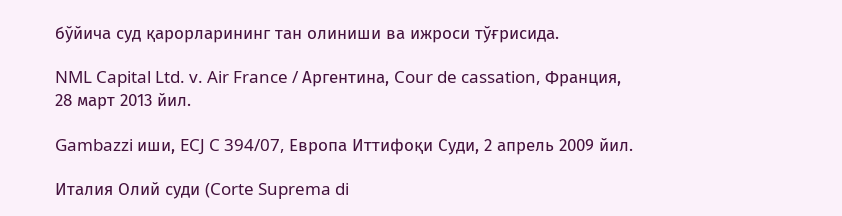бўйича суд қарорларининг тан олиниши ва ижроси тўғрисида.

NML Capital Ltd. v. Air France / Аргентина, Cour de cassation, Франция, 28 март 2013 йил.

Gambazzi иши, ECJ C 394/07, Европа Иттифоқи Суди, 2 апрель 2009 йил.

Италия Олий суди (Corte Suprema di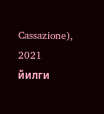Cassazione), 2021 йилги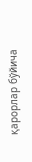қарорлар бўйича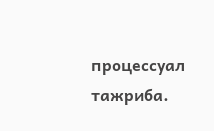процессуал тажриба.